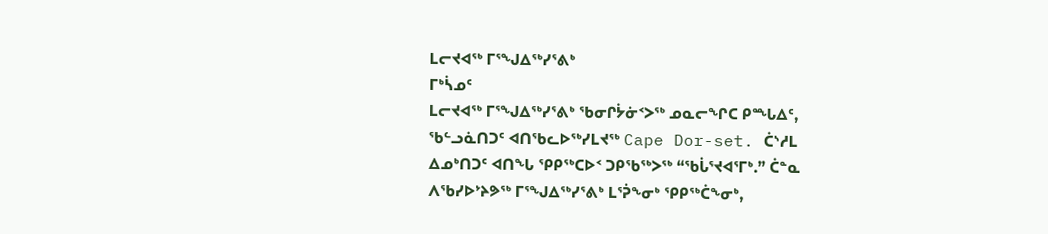ᒪᓕᔪᐊᖅ ᒥᕐᖑᐃᖅᓯᕐᕕᒃ
ᒥᒃᓵᓄᑦ
ᒪᓕᔪᐊᖅ ᒥᕐᖑᐃᖅᓯᕐᕕᒃ ᖃᓂᒋᔮᓃᑉᐳᖅ ᓄᓇᓕᖏᑕ ᑭᙵᐃᑦ, ᖃᓪᓗᓈᑎᑐᑦ ᐊᑎᖃᓚᐅᖅᓯᒪᔪᖅ Cape Dor-set. ᑖᔅᓱᒪ ᐃᓄᒃᑎᑐᑦ ᐊᑎᖓ ᕿᑭᖅᑕᐅᑉ ᑐᑭᖃᖅᐳᖅ “ᖃᒑᕐᔪᐊᕐᒥᒃ.” ᑖᓐᓇ ᐱᖃᓯᐅᔾᔨᕗᖅ ᒥᕐᖑᐃᖅᓯᕐᕕᒃ ᒪᕐᕉᖕᓂᒃ ᕿᑭᖅᑖᖕᓂᒃ,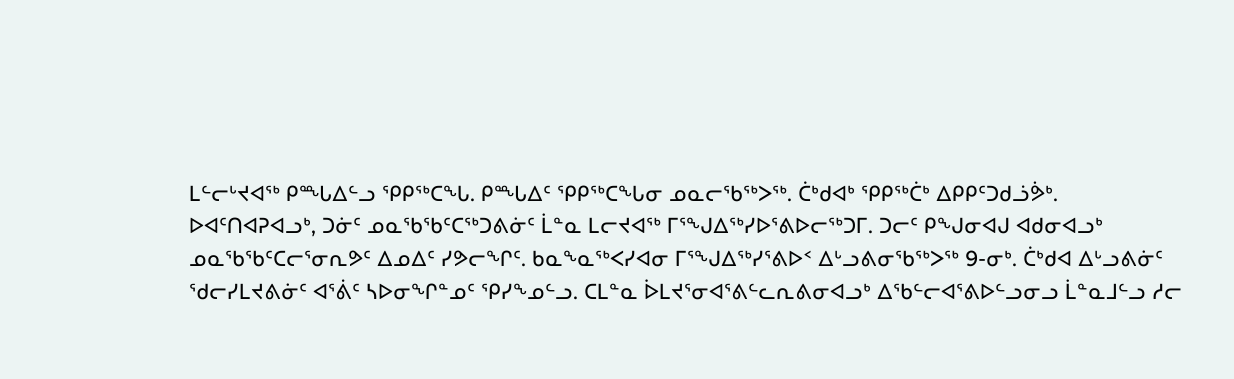ᒪᓪᓕᒡᔪᐊᖅ ᑭᙵᐃᓪᓗ ᕿᑭᖅᑕᖓ. ᑭᙵᐃᑦ ᕿᑭᖅᑕᖓᓂ ᓄᓇᓕᖃᖅᐳᖅ. ᑖᒃᑯᐊᒃ ᕿᑭᖅᑖᒃ ᐃᑭᑭᑦᑐᑯᓘᕘᒃ.
ᐅᐊᑦᑎᐊᕈᐊᓗᒃ, ᑐᓃᑦ ᓄᓇᖃᖃᑦᑕᖅᑐᕕᓃᑦ ᒫᓐᓇ ᒪᓕᔪᐊᖅ ᒥᕐᖑᐃᖅᓯᐅᕐᕕᐅᓕᖅᑐᒥ. ᑐᓕᑦ ᑭᖑᓂᐊᒍ ᐊᑯᓂᐊᓗᒃ ᓄᓇᖃᖃᑦᑕᓕᕐᓂᕆᕗᑦ ᐃᓄᐃᑦ ᓯᕗᓕᖏᑦ. ᑲᓇᖕᓇᖅᐸᓯᐊᓂ ᒥᕐᖑᐃᖅᓯᕐᕕᐅᑉ ᐃᒡᓗᕕᓂᖃᖅᐳᖅ 9-ᓂᒃ. ᑖᒃᑯᐊ ᐃᒡᓗᕕᓃᑦ ᖁᓕᓯᒪᔪᕕᓃᑦ ᐊᕐᕖᑦ ᓴᐅᓂᖏᓐᓄᑦ ᕿᓯᖕᓄᓪᓗ. ᑕᒪᓐᓇ ᐆᒪᔪᕐᓂᐊᕐᕕᓪᓚᕆᕕᓂᐊᓗᒃ ᐃᖃᓪᓕᐊᕐᕕᐅᓪᓗᓂᓗ ᒫᓐᓇᒧᓪᓗ ᓱᓕ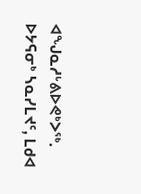ᐊᖑᓇᓱᒡᕕᐅᕙᒃᐳᖅ.
ᐅᔭᕋᓂᒃ ᓴᓇᓯᒪᔪᑦ, ᒪᑯᐊ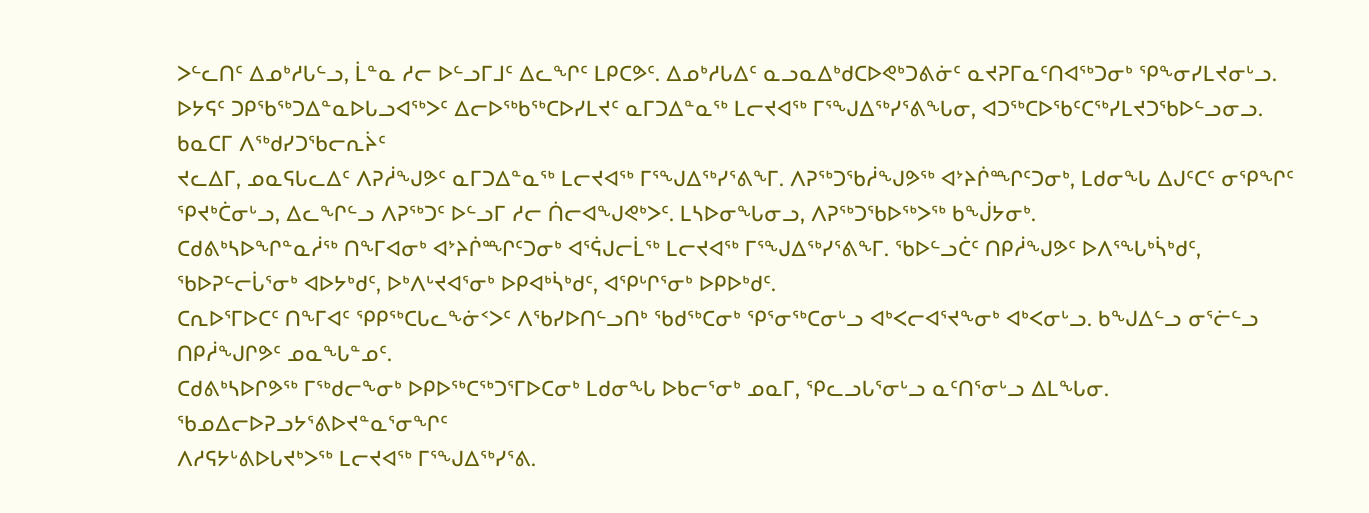ᐳᓪᓚᑎᑦ ᐃᓄᒃᓱᒐᓪᓗ, ᒫᓐᓇ ᓱᓕ ᐅᓪᓗᒥᒧᑦ ᐃᓚᖏᑦ ᒪᑭᑕᕗᑦ. ᐃᓄᒃᓱᒐᐃᑦ ᓇᓗᓇᐃᒃᑯᑕᐅᕙᒃᑐᕕᓃᑦ ᓇᔪᕈᒥᓇᑦᑎᐊᖅᑐᓂᒃ ᕿᖕᓂᓯᒪᔪᓂᒡᓗ. ᐅᔭᕋᑦ ᑐᑭᖃᖅᑐᐃᓐᓇᐅᒐᓗᐊᖅᐳᑦ ᐃᓕᐅᖅᑲᖅᑕᐅᓯᒪᔪᑦ ᓇᒥᑐᐃᓐᓇᖅ ᒪᓕᔪᐊᖅ ᒥᕐᖑᐃᖅᓯᕐᕕᖓᓂ, ᐊᑐᖅᑕᐅᖃᑦᑕᖅᓯᒪᔪᑐᖃᐅᓪᓗᓂᓗ.
ᑲᓇᑕᒥ ᐱᖅᑯᓯᑐᖃᓕᕆᔩᑦ
ᔪᓚᐃᒥ, ᓄᓇᕋᒐᓚᐃᑦ ᐱᕈᓲᖑᕗᑦ ᓇᒥᑐᐃᓐᓇᖅ ᒪᓕᔪᐊᖅ ᒥᕐᖑᐃᖅᓯᕐᕕᖕᒥ. ᐱᕈᖅᑐᖃᓲᖑᕗᖅ ᐊᔾᔨᒌᙱᑦᑐᓂᒃ, ᒪᑯᓂᖓ ᐃᒍᑦᑕᑦ ᓂᕿᖏᑦ ᕿᔪᒃᑖᓂᒡᓗ, ᐃᓚᖏᓪᓗ ᐱᕈᖅᑐᑦ ᐅᓪᓗᒥ ᓱᓕ ᑏᓕᐊᖑᕙᒃᐳᑦ. ᒪᓴᐅᓂᖓᓂᓗ, ᐱᕈᖅᑐᖃᐅᖅᐳᖅ ᑲᖒᔭᓂᒃ.
ᑕᑯᕕᒃᓴᐅᖏᓐᓇᓲᖅ ᑎᖕᒥᐊᓂᒃ ᐊᔾᔨᒌᙱᑦᑐᓂᒃ ᐊᕐᕌᒍᓕᒫᖅ ᒪᓕᔪᐊᖅ ᒥᕐᖑᐃᖅᓯᕐᕕᖕᒥ. ᖃᐅᓪᓗᑖᑦ ᑎᑭᓲᖑᕗᑦ ᐅᐱᕐᖓᒃᓵᒃᑯᑦ, ᖃᐅᕈᓪᓕᒑᕐᓂᒃ ᐊᐅᔭᒃᑯᑦ, ᐅᒃᐱᒡᔪᐊᕐᓂᒃ ᐅᑭᐊᒃᓵᒃᑯᑦ, ᐊᕿᒡᒋᕐᓂᒃ ᐅᑭᐅᒃᑯᑦ.
ᑕᕆᐅᕐᒥᐅᑕᑦ ᑎᖕᒥᐊᑦ ᕿᑭᖅᑕᒐᓚᖕᓃᑉᐳᑦ ᐱᖃᓯᐅᑎᓪᓗᑎᒃ ᖃᑯᖅᑕᓂᒃ ᕿᕐᓂᖅᑕᓂᒡᓗ ᐊᒃᐸᓕᐊᕐᔪᖕᓂᒃ ᐊᒃᐸᓂᒡᓗ. ᑲᖑᐃᓪᓗ ᓂᕐᓖᓪᓗ ᑎᑭᓲᖑᒋᕗᑦ ᓄᓇᖓᓐᓄᑦ.
ᑕᑯᕕᒃᓴᐅᒋᕗᖅ ᒥᖅᑯᓕᖕᓂᒃ ᐅᑭᐅᖅᑕᖅᑐᕐᒥᐅᑕᓂᒃ ᒪᑯᓂᖓ ᐅᑲᓕᕐᓂᒃ ᓄᓇᒥ, ᕿᓚᓗᒐᕐᓂᒡᓗ ᓇᑦᑎᕐᓂᒡᓗ ᐃᒪᖓᓂ.
ᖃᓄᐃᓕᐅᕈᓗᔭᕐᕕᐅᔪᓐᓇᕐᓂᖏᑦ
ᐱᓱᕋᔭᒡᕕᐅᒐᔪᒃᐳᖅ ᒪᓕᔪᐊᖅ ᒥᕐᖑᐃᖅᓯᕐᕕ.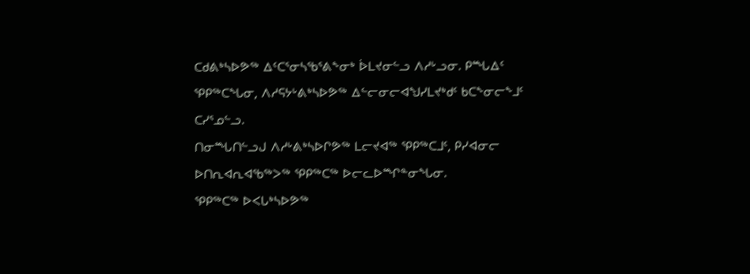ᑕᑯᕕᒃᓴᐅᕗᖅ ᐃᑦᑕᕐᓂᓴᖃᕐᕕᖕᓂᒃ ᐆᒪᔪᓂᓪᓗ ᐱᓱᒡᓗᓂ. ᑭᙵᐃᑦ ᕿᑭᖅᑕᖓᓂ, ᐱᓱᕋᔭᒡᕕᒃᓴᐅᕗᖅ ᐃᓪᓕᓂᓕᐊᖑᓯᒪᔪᒃᑯᑦ ᑲᑕᖕᓂᓕᖕᒧᑦ ᑕᓯᕐᓄᓪᓗ.
ᑎᓂᙵᑎᓪᓗᒍ ᐱᓱᒡᕕᒃᓴᐅᒋᕗᖅ ᒪᓕᔪᐊᖅ ᕿᑭᖅᑕᒧᑦ, ᑭᓯᐊᓂᓕ ᐅᑎᕆᐊᕆᐊᖃᖅᐳᖅ ᕿᑭᖅᑕᖅ ᐅᓕᓚᐅᙱᓐᓂᖓᓂ.
ᕿᑭᖅᑕᖅ ᐅᐸᒐᒃᓴᐅᕗᖅ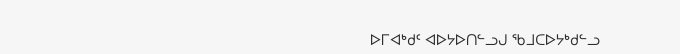ᐅᒥᐊᒃᑯᑦ ᐊᐅᔭᐅᑎᓪᓗᒍ ᖃᒧᑕᐅᔭᒃᑯᓪᓗ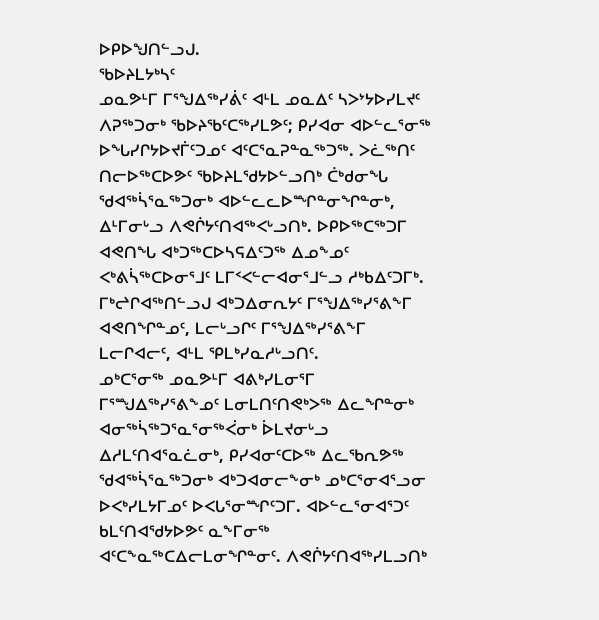ᐅᑭᐅᖑᑎᓪᓗᒍ.
ᖃᐅᔨᒪᔭᒃᓴᑦ
ᓄᓇᕗᒻᒥ ᒥᕐᖑᐃᖅᓯᕖᑦ ᐊᒻᒪ ᓄᓇᐃᑦ ᓴᐳᔾᔭᐅᓯᒪᔪᑦ ᐱᕈᖅᑐᓂᒃ ᖃᐅᔨᖃᑦᑕᖅᓯᒪᕗᑦ; ᑭᓯᐊᓂ ᐊᐅᓪᓚᕐᓂᖅ ᐅᖓᓯᒋᔭᐅᔪᒦᑦᑐᓄᑦ ᐊᑦᑕᕐᓇᕈᓐᓇᖅᑐᖅ. ᐳᓛᖅᑎᑦ ᑎᓕᐅᖅᑕᐅᕗᑦ ᖃᐅᔨᒪᖁᔭᐅᓪᓗᑎᒃ ᑖᒃᑯᓂᖓ ᖁᐊᖅᓵᕐᓇᖅᑐᓂᒃ ᐊᐅᓪᓚᓚᐅᙱᓐᓂᖏᓐᓂᒃ, ᐃᒻᒥᓂᒡᓗ ᐱᕙᒌᔭᑦᑎᐊᖅᐸᒡᓗᑎᒃ. ᐅᑭᐅᖅᑕᖅᑐᒥ ᐊᕙᑎᖓ ᐊᒃᑐᖅᑕᐅᓴᕋᐃᑦᑐᖅ ᐃᓄᖕᓄᑦ ᐸᒃᕕᓵᖅᑕᐅᓂᕐᒧᑦ ᒪᒥᑉᐸᓪᓕᐊᓂᕐᒧᓪᓗ ᓱᒃᑲᐃᑦᑐᒥᒃ. ᒥᒃᖠᒋᐊᖅᑎᓪᓗᒍ ᐊᒃᑐᐃᓂᕆᔭᑦ ᒥᕐᖑᐃᖅᓯᕐᕕᖕᒥ ᐊᕙᑎᖏᓐᓄᑦ, ᒪᓕᒡᓗᒋᑦ ᒥᕐᖑᐃᖅᓯᕐᕕᖕᒥ ᒪᓕᒋᐊᓕᑦ, ᐊᒻᒪ ᕿᒪᒃᓯᓇᓱᒡᓗᑎᑦ.
ᓄᒃᑕᕐᓂᖅ ᓄᓇᕗᒻᒥ ᐊᕕᒃᓯᒪᓂᕐᒥ ᒥᕐᙳᐃᖅᓯᕐᕕᖕᓄᑦ ᒪᓂᒪᑎᑦᑎᕙᒃᐳᖅ ᐃᓚᖏᓐᓂᒃ ᐊᓂᖅᓵᖅᑐᕐᓇᕐᓂᖅᐹᓂᒃ ᐆᒪᔪᓂᒡᓗ ᐃᓱᒪᑦᑎᐊᕐᓇᓛᓂᒃ, ᑭᓯᐊᓂᑦᑕᐅᖅ ᐃᓚᖃᕆᕗᖅ ᖁᐊᖅᓵᕐᓇᖅᑐᓂᒃ ᐊᒃᑐᐊᓂᓕᖕᓂᒃ ᓄᒃᑕᕐᓂᐊᕐᓗᓂ ᐅᐸᒃᓯᒪᔭᒥᓄᑦ ᐅᐸᒐᕐᓂᙱᑦᑐᒥ. ᐊᐅᓪᓚᕐᓂᐊᕐᑐᑦ ᑲᒪᑦᑎᐊᖁᔭᐅᕗᑦ ᓇᖕᒥᓂᖅ ᐊᑦᑕᖕᓇᖅᑕᐃᓕᒪᓂᖏᓐᓂᑦ. ᐱᕙᒌᔭᑦᑎᐊᖅᓯᒪᓗᑎᒃ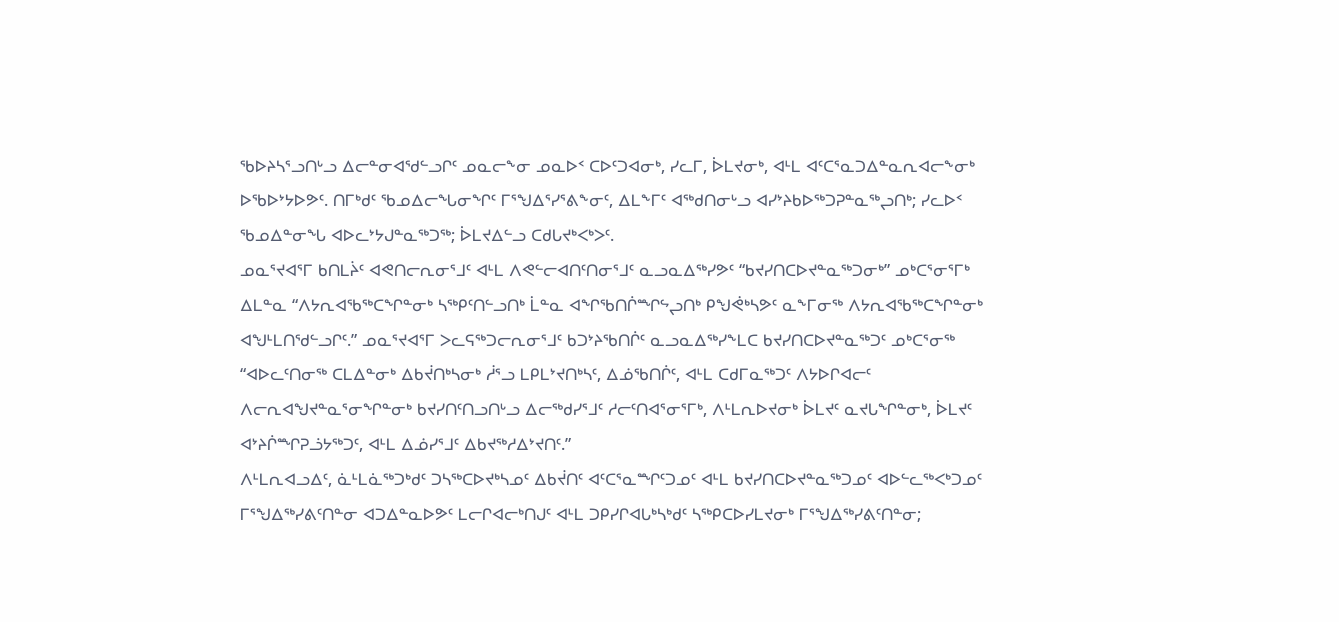ᖃᐅᔨᓴᕐᓗᑎᒡᓗ ᐃᓕᓐᓂᐊᖁᓪᓗᒋᑦ ᓄᓇᓕᖕᓂ ᓄᓇᐅᑉ ᑕᐅᑦᑐᐊᓂᒃ, ᓯᓚᒥ, ᐆᒪᔪᓂᒃ, ᐊᒻᒪ ᐊᑦᑕᕐᓇᑐᐃᓐᓇᕆᐊᓕᖕᓂᒃ ᐅᖃᐅᔾᔭᐅᕗᑦ. ᑎᒥᒃᑯᑦ ᖃᓄᐃᓕᖓᓂᖏᑦ ᒥᕐᖑᐃᕐᓯᕐᕕᖕᓂᑦ, ᐃᒪᖕᒥᑦ ᐊᖅᑯᑎᓂᒡᓗ ᐊᓯᔾᔨᑲᐅᖅᑐᕈᓐᓇᖅᖢᑎᒃ; ᓯᓚᐅᑉ ᖃᓄᐃᓐᓂᖓ ᐊᐅᓚᔾᔭᒍᓐᓇᖅᑐᖅ; ᐆᒪᔪᐃᓪᓗ ᑕᑯᒐᔪᒃᐸᒃᐳᑦ.
ᓄᓇᕐᔪᐊᕐᒥ ᑲᑎᒪᔩᑦ ᐊᕙᑎᓕᕆᓂᕐᒧᑦ ᐊᒻᒪ ᐱᕙᓪᓕᐊᑎᑦᑎᓂᕐᒧᑦ ᓇᓗᓇᐃᖅᓯᕗᑦ “ᑲᔪᓯᑎᑕᐅᔪᓐᓇᖅᑐᓂᒃ” ᓄᒃᑕᕐᓂᕐᒥᒃ ᐃᒪᓐᓇ “ᐱᔭᕆᐊᖃᖅᑕᖏᓐᓂᒃ ᓴᖅᑭᑦᑎᓪᓗᑎᒃ ᒫᓐᓇ ᐊᖏᖃᑎᒌᙱᖦᖢᑎᒃ ᑭᖑᕚᒃᓴᕗᑦ ᓇᖕᒥᓂᖅ ᐱᔭᕆᐊᖃᖅᑕᖏᓐᓂᒃ ᐊᖑᒻᒪᑎᖁᓪᓗᒋᑦ.” ᓄᓇᕐᔪᐊᕐᒥ ᐳᓚᕋᖅᑐᓕᕆᓂᕐᒧᑦ ᑲᑐᔾᔨᖃᑎᒌᑦ ᓇᓗᓇᐃᖅᓯᖕᒪᑕ ᑲᔪᓯᑎᑕᐅᔪᓐᓇᖅᑐᑦ ᓄᒃᑕᕐᓂᖅ “ᐊᐅᓚᑦᑎᓂᖅ ᑕᒪᐃᓐᓂᒃ ᐃᑲᔫᑎᒃᓴᓂᒃ ᓲᕐᓗ ᒪᑭᒪᔾᔪᑎᒃᓴᑦ, ᐃᓅᖃᑎᒌᑦ, ᐊᒻᒪ ᑕᑯᒥᓇᖅᑐᑦ ᐱᔭᐅᒋᐊᓕᑦ ᐱᓕᕆᐊᖑᔪᓐᓇᕐᓂᖏᓐᓂᒃ ᑲᔪᓯᑎᑦᑎᓗᑎᒡᓗ ᐃᓕᖅᑯᓯᕐᒧᑦ ᓱᓕᑦᑎᐊᕐᓂᕐᒥᒃ, ᐱᒻᒪᕆᐅᔪᓂᒃ ᐆᒪᔪᑦ ᓇᔪᒐᖏᓐᓂᒃ, ᐆᒪᔪᑦ ᐊᔾᔨᒌᙱᕈᓘᔭᖅᑐᑦ, ᐊᒻᒪ ᐃᓅᓯᕐᒧᑦ ᐃᑲᔪᖅᓱᐃᔾᔪᑎᑦ.”
ᐱᒻᒪᕆᐊᓗᐃᑦ, ᓈᒻᒪᓈᖅᑐᒃᑯᑦ ᑐᓴᖅᑕᐅᔪᒃᓴᓄᑦ ᐃᑲᔫᑎᑦ ᐊᑦᑕᕐᓇᙱᑦᑐᓄᑦ ᐊᒻᒪ ᑲᔪᓯᑎᑕᐅᔪᓐᓇᖅᑐᓄᑦ ᐊᐅᓪᓚᖅᐸᒃᑐᓄᑦ ᒥᕐᖑᐃᖅᓯᕕᑦᑎᓐᓂ ᐊᑐᐃᓐᓇᐅᕗᑦ ᒪᓕᒋᐊᓕᒃᑎᒍᑦ ᐊᒻᒪ ᑐᑭᓯᒋᐊᒐᒃᓴᒃᑯᑦ ᓴᖅᑭᑕᐅᓯᒪᔪᓂᒃ ᒥᕐᖑᐃᖅᓯᕕᑦᑎᓐᓂ;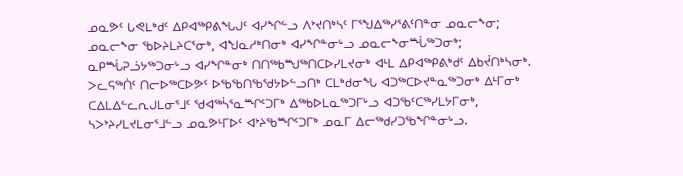ᓄᓇᕗᑦ ᒐᕙᒪᒃᑯᑦ ᐃᑭᐊᖅᑭᕕᖓᒍᑦ ᐊᓯᖏᓪᓗ ᐱᔾᔪᑎᒃᓴᑦ ᒥᕐᖑᐃᖅᓯᕐᕕᑦᑎᓐᓂ ᓄᓇᓕᖕᓂ; ᓄᓇᓕᖕᓂ ᖃᐅᔨᒪᔨᑕᕐᓂᒃ, ᐊᖑᓇᓱᒃᑎᓂᒃ ᐊᓯᖏᓐᓂᒡᓗ ᓄᓇᓕᖕᓂᙶᖅᑐᓂᒃ; ᓇᑭᙶᕈᓘᔭᖅᑐᓂᒡᓗ ᐊᓯᖏᓐᓂᒃ ᑎᑎᖅᑲᙳᖅᑎᑕᐅᓯᒪᔪᓂᒃ ᐊᒻᒪ ᐃᑭᐊᖅᑭᕕᒃᑯᑦ ᐃᑲᔫᑎᒃᓴᓂᒃ. ᐳᓚᕋᖅᑏᑦ ᑎᓕᐅᖅᑕᐅᕗᑦ ᐅᖃᖃᑎᖃᖁᔭᐅᓪᓗᑎᒃ ᑕᒪᒃᑯᓂᖓ ᐊᑐᖅᑕᐅᔪᓐᓇᖅᑐᓂᒃ ᐃᒻᒥᓂᒃ ᑕᐃᒪᐃᓪᓚᕆᒍᒪᓂᕐᒧᑦ ᖁᐊᖅᓵᕐᓇᙱᑦᑐᒥᒃ ᐃᖅᑲᐅᒪᓇᖅᑐᒥᒡᓗ ᐊᑐᖃᑦᑕᖅᓯᒪᔭᒥᓂᒃ, ᓴᐳᔾᔨᓯᒪᔪᒪᓂᕐᒧᓪᓗ ᓄᓇᕗᒻᒥᐅᑦ ᐊᔾᔨᖃᙱᑦᑐᒥᒃ ᓄᓇᒥ ᐃᓕᖅᑯᓯᑐᖃᖏᓐᓂᒡᓗ.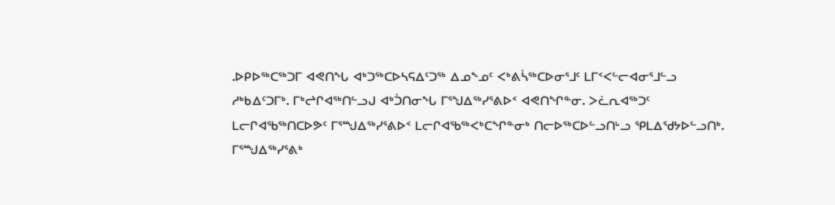.ᐅᑭᐅᖅᑕᖅᑐᒥ ᐊᕙᑎᖓ ᐊᒃᑐᖅᑕᐅᓴᕋᐃᑦᑐᖅ ᐃᓄᖕᓄᑦ ᐸᒃᕕᓵᖅᑕᐅᓂᕐᒧᑦ ᒪᒥᑉᐸᓪᓕᐊᓂᕐᒧᓪᓗ ᓱᒃᑲᐃᑦᑐᒥᒃ. ᒥᒃᖠᒋᐊᖅᑎᓪᓗᒍ ᐊᒃᑑᑎᓂᖓ ᒥᕐᖑᐃᖅᓯᕐᕕᐅᑉ ᐊᕙᑎᖏᓐᓂ. ᐳᓛᕆᐊᖅᑐᑦ ᒪᓕᒋᐊᖃᖅᑎᑕᐅᕗᑦ ᒥᕐᙳᐃᖅᓯᕐᕕᐅᑉ ᒪᓕᒋᐊᖃᖅᐸᒃᑕᖏᓐᓂᒃ ᑎᓕᐅᖅᑕᐅᓪᓗᑎᒡᓗ ᕿᒪᐃᖁᔭᐅᓪᓗᑎᒃ.
ᒥᕐᙳᐃᖅᓯᕐᕕᒃ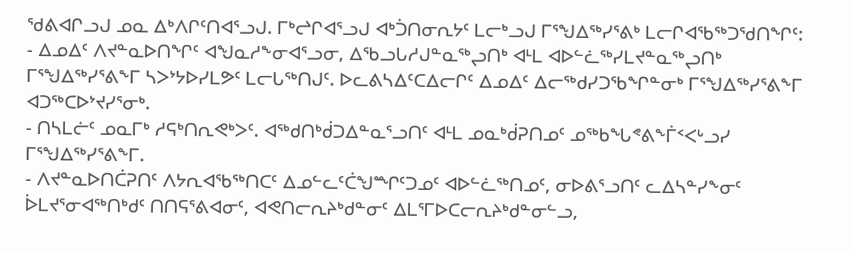ᖁᕕᐊᒋᓗᒍ ᓄᓇ ᐃᒃᐱᒋᑦᑎᐊᕐᓗᒍ. ᒥᒃᖠᒋᐊᕐᓗᒍ ᐊᒃᑑᑎᓂᕆᔭᑦ ᒪᓕᒃᓗᒍ ᒥᕐᖑᐃᖅᓯᕐᕕᒃ ᒪᓕᒋᐊᖃᖅᑐᖁᑎᖏᑦ:
- ᐃᓄᐃᑦ ᐱᔪᓐᓇᐅᑎᖏᑦ ᐊᖑᓇᓱᖕᓂᐊᕐᓗᓂ, ᐃᖃᓗᒐᓱᒍᓐᓇᖅᖢᑎᒃ ᐊᒻᒪ ᐊᐅᓪᓛᖅᓯᒪᔪᓐᓇᖅᖢᑎᒃ ᒥᕐᖑᐃᖅᓯᕐᕕᖕᒥ ᓴᐳᔾᔭᐅᓯᒪᕗᑦ ᒪᓕᒐᖅᑎᒍᑦ. ᐅᓚᕕᓴᐃᑦᑕᐃᓕᒋᑦ ᐃᓄᐃᑦ ᐃᓕᖅᑯᓯᑐᖃᖏᓐᓂᒃ ᒥᕐᖑᐃᖅᓯᕐᕕᖕᒥ ᐊᑐᖅᑕᐅᔾᔪᓯᕐᓂᒃ.
- ᑎᓴᒪᓖᑦ ᓄᓇᒥᒃ ᓱᕋᒃᑎᕆᕙᒃᐳᑦ. ᐊᖅᑯᑎᒃᑰᑐᐃᓐᓇᕐᓗᑎᑦ ᐊᒻᒪ ᓄᓇᒃᑰᕈᑎᓄᑦ ᓄᖅᑲᖓᕝᕕᖕᒦᑉᐸᒡᓗᓯ ᒥᕐᖑᐃᖅᓯᕐᕕᖕᒥ.
- ᐱᔪᓐᓇᐅᑎᑖᕈᑎᑦ ᐱᔭᕆᐊᖃᖅᑎᑕᑦ ᐃᓄᓪᓚᑦᑖᖑᙱᑦᑐᓄᑦ ᐊᐅᓪᓛᖅᑎᓄᑦ, ᓂᐅᕕᕐᓗᑎᑦ ᓚᐃᓴᓐᓯᖕᓂᑦ ᐆᒪᔪᕐᓂᐊᖅᑎᒃᑯᑦ ᑎᑎᕋᕐᕕᐊᓂᑦ, ᐊᕙᑎᓕᕆᔨᒃᑯᓐᓂᑦ ᐃᒪᕐᒥᐅᑕᓕᕆᔨᒃᑯᓐᓂᓪᓗ,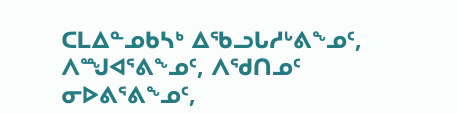ᑕᒪᐃᓐᓄᑲᓴᒃ ᐃᖃᓗᒐᓱᒡᕕᖕᓄᑦ, ᐱᙳᐊᕐᕕᖕᓄᑦ, ᐱᖁᑎᓄᑦ ᓂᐅᕕᕐᕕᖕᓄᑦ,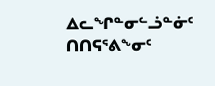ᐃᓚᖏᓐᓂᓪᓘᓐᓃᑦ ᑎᑎᕋᕐᕕᖕᓂᑦ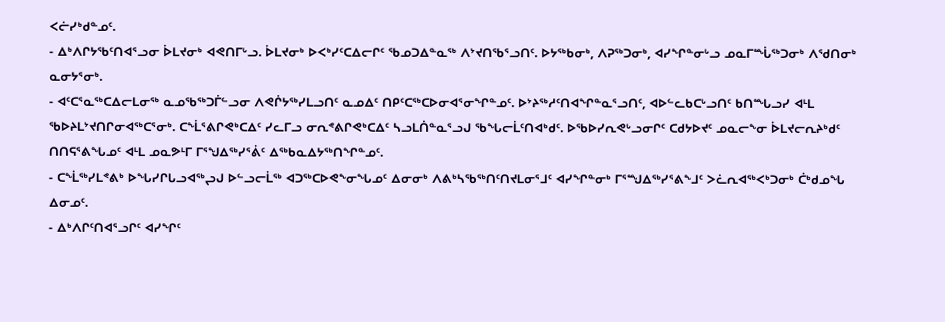ᐸᓖᓯᒃᑯᓐᓄᑦ.
- ᐃᒃᐱᒋᔭᖃᑦᑎᐊᕐᓗᓂ ᐆᒪᔪᓂᒃ ᐊᕙᑎᒥᒡᓗ. ᐆᒪᔪᓂᒃ ᐅᐸᒃᓯᑦᑕᐃᓕᒋᑦ ᖃᓄᑐᐃᓐᓇᖅ ᐱᔾᔪᑎᖃᕐᓗᑎᑦ. ᐅᔭᖅᑲᓂᒃ, ᐱᕈᖅᑐᓂᒃ, ᐊᓯᖏᓐᓂᒡᓗ ᓄᓇᒥᙶᖅᑐᓂᒃ ᐱᖁᑎᓂᒃ ᓇᓂᔭᕐᓂᒃ.
- ᐊᑦᑕᕐᓇᖅᑕᐃᓕᒪᓂᖅ ᓇᓄᖃᖅᑐᒦᓪᓗᓂ ᐱᕙᒌᔭᖅᓯᒪᓗᑎᑦ ᓇᓄᐃᑦ ᑎᑭᑦᑕᖅᑕᐅᓂᐊᕐᓂᖏᓐᓄᑦ. ᐅᔾᔨᖅᓱᑦᑎᐊᖏᓐᓇᕐᓗᑎᑦ, ᐊᐅᓪᓚᑲᑕᒡᓗᑎᑦ ᑲᑎᙵᓗᓯ ᐊᒻᒪ ᖃᐅᔨᒪᔾᔪᑎᒋᓂᐊᖅᑕᕐᓂᒃ. ᑕᖕᒫᕐᕕᒋᕙᒃᑕᐃᑦ ᓯᓚᒥᓗ ᓂᕆᕝᕕᒋᕙᒃᑕᐃᑦ ᓴᓗᒪᑏᓐᓇᕐᓗᒍ ᖃᖓᓕᒫᑦᑎᐊᒃᑯᑦ. ᐅᖃᐅᓯᕆᕙᒡᓗᓂᒋᑦ ᑕᑯᔭᐅᔪᑦ ᓄᓇᓕᖕᓂ ᐆᒪᔪᓕᕆᔨᒃᑯᑦ ᑎᑎᕋᕐᕕᖓᓄᑦ ᐊᒻᒪ ᓄᓇᕗᒻᒥ ᒥᕐᖑᐃᖅᓯᕐᕖᑦ ᐃᖅᑲᓇᐃᔭᖅᑎᖏᓐᓄᑦ.
- ᑕᖕᒫᖅᓯᒪᕝᕕᒃ ᐅᖓᓯᒋᒐᓗᐊᖅᖢᒍ ᐅᓪᓗᓕᒫᖅ ᐊᑐᖅᑕᐅᕙᖕᓂᖓᓄᑦ ᐃᓂᓂᒃ ᐱᕕᒃᓴᖃᖅᑎᑦᑎᔪᒪᓂᕐᒧᑦ ᐊᓯᖏᓐᓂᒃ ᒥᕐᙳᐃᖅᓯᕐᕕᖕᒧᑦ ᐳᓛᕆᐊᖅᐸᒃᑐᓂᒃ ᑖᒃᑯᓄᖓ ᐃᓂᓄᑦ.
- ᐃᒃᐱᒋᑦᑎᐊᕐᓗᒋᑦ ᐊᓯᖏᑦ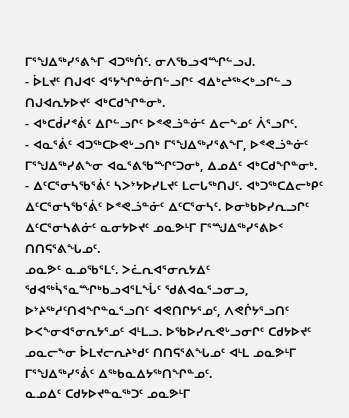ᒥᕐᖑᐃᖅᓯᕐᕕᖕᒥ ᐊᑐᖅᑏᑦ. ᓂᐱᖃᓗᐊᙱᓪᓗᒍ.
- ᐆᒪᔪᑦ ᑎᒍᐊᑦ ᐊᕐᔭᖏᓐᓃᑎᓪᓗᒋᑦ ᐊᐃᒃᖠᖅᐸᒃᓗᒋᓪᓗ ᑎᒍᐊᕆᔭᐅᔪᑦ ᐊᒃᑕᑯᖏᓐᓂᒃ.
- ᐊᒃᑕᑰᓯᕝᕖᑦ ᐃᒋᓪᓗᒋᑦ ᐅᕝᕙᓘᓐᓃᑦ ᐃᓕᖕᓄᑦ ᐲᕐᓗᒋᑦ.
- ᐊᓇᕐᕖᑦ ᐊᑐᖅᑕᐅᕙᒡᓗᑎᒃ ᒥᕐᖑᐃᖅᓯᕐᕕᖕᒥ, ᐅᕝᕙᓘᓐᓃᑦ ᒥᕐᖑᐃᖅᓯᕕᖕᓂ ᐊᓇᕐᕕᖃᙱᑦᑐᓂᒃ, ᐃᓄᐃᑦ ᐊᒃᑕᑯᖏᓐᓂᒃ.
- ᐃᑦᑕᕐᓂᓴᖃᕐᕖᑦ ᓴᐳᔾᔭᐅᓯᒪᔪᑦ ᒪᓕᒐᖅᑎᒍᑦ. ᐊᒃᑐᖅᑕᐃᓕᒃᑭᑦ ᐃᑦᑕᕐᓂᓴᖃᕐᕖᑦ ᐅᕝᕙᓘᓐᓃᑦ ᐃᑦᑕᕐᓂᓴᑦ. ᐅᓂᒃᑲᐅᓯᕆᓗᒋᑦ ᐃᑦᑕᕐᓂᓴᕕᓃᑦ ᓇᓂᔭᐅᔪᑦ ᓄᓇᕗᒻᒥ ᒥᕐᙳᐃᖅᓯᕐᕕᐅᑉ ᑎᑎᕋᕐᕕᖓᓄᑦ.
ᓄᓇᕗᑦ ᓇᓄᖃᕐᒪᑦ. ᐳᓛᕆᐊᕐᓂᕆᔭᐃᑦ ᖁᐊᖅᓵᕐᓇᙱᒃᑲᓗᐊᕐᒪᖔᑦ ᖁᕕᐊᓇᕐᓗᓂᓗ, ᐅᔾᔨᖅᓱᑦᑎᐊᖏᓐᓇᕐᓗᑎᑦ ᐊᕙᑎᒋᔭᕐᓄᑦ, ᐱᕙᒌᔭᕐᓗᑎᑦ ᐅᐸᖕᓂᐊᕐᓂᕆᔭᕐᓄᑦ ᐊᒻᒪᓗ. ᐅᖃᐅᓯᕆᕙᒡᓗᓂᒋᑦ ᑕᑯᔭᐅᔪᑦ ᓄᓇᓕᖕᓂ ᐆᒪᔪᓕᕆᔨᒃᑯᑦ ᑎᑎᕋᕐᕕᖓᓄᑦ ᐊᒻᒪ ᓄᓇᕗᒻᒥ ᒥᕐᖑᐃᖅᓯᕐᕖᑦ ᐃᖅᑲᓇᐃᔭᖅᑎᖏᓐᓄᑦ.
ᓇᓄᐃᑦ ᑕᑯᔭᐅᔪᓐᓇᖅᑐᑦ ᓄᓇᕗᒻᒥ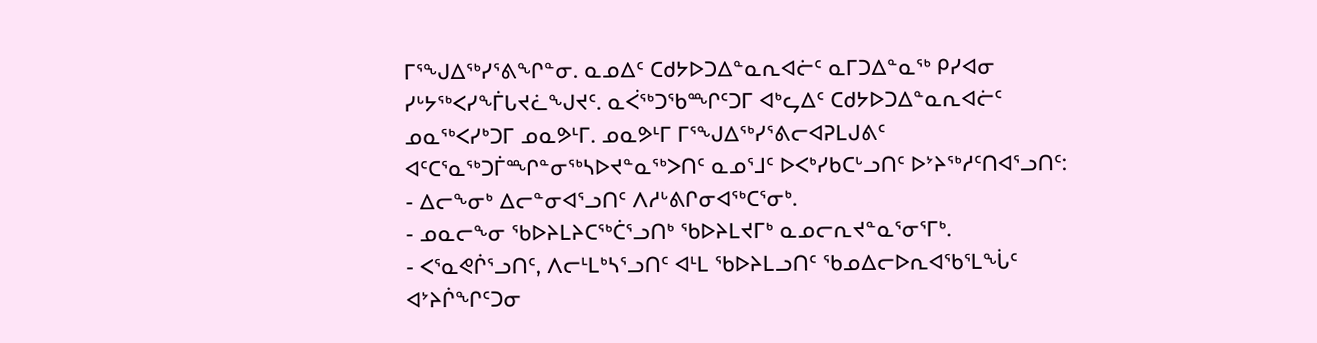ᒥᕐᖑᐃᖅᓯᕐᕕᖏᓐᓂ. ᓇᓄᐃᑦ ᑕᑯᔭᐅᑐᐃᓐᓇᕆᐊᓖᑦ ᓇᒥᑐᐃᓐᓇᖅ ᑭᓯᐊᓂ ᓯᒡᔭᖅᐸᓯᖕᒦᒐᔪᓛᖑᔪᑦ. ᓇᐹᖅᑐᖃᙱᑦᑐᒥ ᐊᒃᖤᐃᑦ ᑕᑯᔭᐅᑐᐃᓐᓇᕆᐊᓖᑦ ᓄᓇᖅᐸᓯᒃᑐᒥ ᓄᓇᕗᒻᒥ. ᓄᓇᕗᒻᒥ ᒥᕐᖑᐃᖅᓯᕐᕕᓕᐊᕈᒪᒍᕕᑦ ᐊᑦᑕᕐᓇᖅᑐᒦᙱᓐᓂᖅᓴᐅᔪᓐᓇᖅᐳᑎᑦ ᓇᓄᕐᒧᑦ ᐅᐸᒃᓯᑲᑕᒡᓗᑎᑦ ᐅᔾᔨᖅᓱᑦᑎᐊᕐᓗᑎᑦ:
- ᐃᓕᖕᓂᒃ ᐃᓕᓐᓂᐊᕐᓗᑎᑦ ᐱᓱᒡᕕᒋᓂᐊᖅᑕᕐᓂᒃ.
- ᓄᓇᓕᖕᓂ ᖃᐅᔨᒪᔨᑕᖅᑖᕐᓗᑎᒃ ᖃᐅᔨᒪᔪᒥᒃ ᓇᓄᓕᕆᔪᓐᓇᕐᓂᕐᒥᒃ.
- ᐸᕐᓇᕙᒌᕐᓗᑎᑦ, ᐱᓕᒻᒪᒃᓴᕐᓗᑎᑦ ᐊᒻᒪ ᖃᐅᔨᒪᓗᑎᑦ ᖃᓄᐃᓕᐅᕆᐊᖃᕐᒪᖔᑦ ᐊᔾᔨᒌᖏᑦᑐᓂ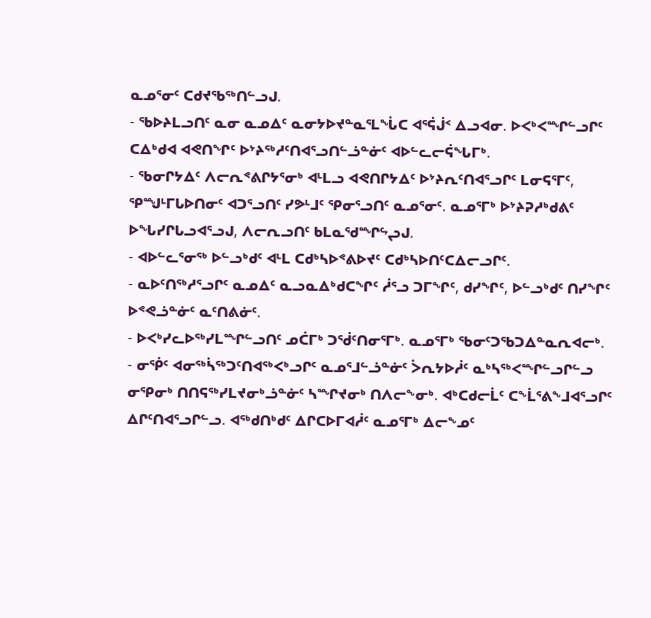ᓇᓄᕐᓂᑦ ᑕᑯᔪᖃᖅᑎᓪᓗᒍ.
- ᖃᐅᔨᒪᓗᑎᑦ ᓇᓂ ᓇᓄᐃᑦ ᓇᓂᔭᐅᔪᓐᓇᕐᒪᖔᑕ ᐊᕐᕌᒎᑉ ᐃᓗᐊᓂ. ᐅᐸᒃᐸᙱᓪᓗᒋᑦ ᑕᐃᒃᑯᐊ ᐊᕙᑎᖏᑦ ᐅᔾᔨᖅᓱᑦᑎᐊᕐᓗᑎᓪᓘᓐᓃᑦ ᐊᐅᓪᓚᓕᕌᖓᒥᒃ.
- ᖃᓂᒋᔭᐃᑦ ᐱᓕᕆᕝᕕᒋᔭᕐᓂᒃ ᐊᒻᒪᓗ ᐊᕙᑎᒋᔭᐃᑦ ᐅᔾᔨᕆᑦᑎᐊᕐᓗᒋᑦ ᒪᓂᕋᕐᒥᑦ, ᕿᙳᒻᒥᒐᐅᑎᓂᑦ ᐊᑐᕐᓗᑎᑦ ᓯᕗᒻᒧᑦ ᕿᓂᕐᓗᑎᑦ ᓇᓄᕐᓂᑦ. ᓇᓄᕐᒥᒃ ᐅᔾᔨᕈᓱᒃᑯᕕᑦ ᐅᖓᓯᒋᒐᓗᐊᕐᓗᒍ, ᐱᓕᕆᓗᑎᑦ ᑲᒪᓇᖁᙱᖦᖢᒍ.
- ᐊᐅᓪᓚᕐᓂᖅ ᐅᓪᓗᒃᑯᑦ ᐊᒻᒪ ᑕᑯᒃᓴᐅᕝᕕᐅᔪᑦ ᑕᑯᒃᓴᐅᑎᑦᑕᐃᓕᓗᒋᑦ.
- ᓇᐅᑦᑎᖅᓱᕐᓗᒋᑦ ᓇᓄᐃᑦ ᓇᓗᓇᐃᒃᑯᑕᖏᑦ ᓲᕐᓗ ᑐᒥᖏᑦ, ᑯᓯᖏᑦ, ᐅᓪᓗᒃᑯᑦ ᑎᓯᖏᑦ ᐅᕝᕙᓘᓐᓃᑦ ᓇᑦᑎᕕᓃᑦ.
- ᐅᐸᒃᓯᓚᐅᖅᓯᒪᙱᓪᓗᑎᑦ ᓄᑖᒥᒃ ᑐᖂᑦᑎᓂᕐᒥᒃ. ᓇᓄᕐᒥᒃ ᖃᓂᑦᑐᖃᑐᐃᓐᓇᕆᐊᓕᒃ.
- ᓂᖀᑦ ᐊᓂᖅᓵᖅᑐᑦᑎᐊᖅᐸᒃᓗᒋᑦ ᓇᓄᕐᒧᓪᓘᓐᓃᑦ ᐴᕆᔭᐅᓲᑦ ᓇᒃᓴᖅᐸᙱᓪᓗᒋᓪᓗ ᓂᕿᓂᒃ ᑎᑎᕋᖅᓯᒪᔪᓂᒃᓘᓐᓃᑦ ᓴᙱᔪᓂᒃ ᑎᐱᓕᖕᓂᒃ. ᐊᒃᑕᑯᓕᒫᑦ ᑕᖕᒫᕐᕕᖕᒧᐊᕐᓗᒋᑦ ᐃᒋᑦᑎᐊᕐᓗᒋᓪᓗ. ᐊᖅᑯᑎᒃᑯᑦ ᐃᒋᑕᐅᒥᐊᓲᑦ ᓇᓄᕐᒥᒃ ᐃᓕᖕᓄᑦ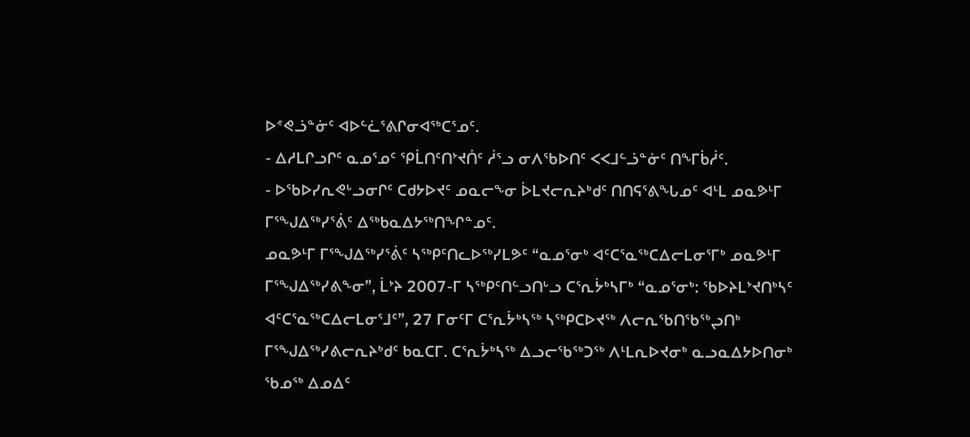ᐅᕝᕙᓘᓐᓃᑦ ᐊᐅᓪᓛᕐᕕᒋᓂᐊᖅᑕᕐᓄᑦ.
- ᐃᓱᒪᒋᓗᒋᑦ ᓇᓄᕐᓄᑦ ᕿᒫᑎᑦᑎᔾᔪᑏᑦ ᓲᕐᓗ ᓂᐱᖃᐅᑎᑦ ᐸᐸᒧᓪᓘᓐᓃᑦ ᑎᖕᒥᑳᓲᑦ.
- ᐅᖃᐅᓯᕆᕙᒡᓗᓂᒋᑦ ᑕᑯᔭᐅᔪᑦ ᓄᓇᓕᖕᓂ ᐆᒪᔪᓕᕆᔨᒃᑯᑦ ᑎᑎᕋᕐᕕᖓᓄᑦ ᐊᒻᒪ ᓄᓇᕗᒻᒥ ᒥᕐᖑᐃᖅᓯᕐᕖᑦ ᐃᖅᑲᓇᐃᔭᖅᑎᖏᓐᓄᑦ.
ᓄᓇᕗᒻᒥ ᒥᕐᖑᐃᖅᓯᕐᕖᑦ ᓴᖅᑭᑦᑎᓚᐅᖅᓯᒪᕗᑦ “ᓇᓄᕐᓂᒃ ᐊᑦᑕᕐᓇᖅᑕᐃᓕᒪᓂᕐᒥᒃ ᓄᓇᕗᒻᒥ ᒥᕐᖑᐃᖅᓯᕕᖕᓂ”, ᒫᔾᔨ 2007-ᒥ ᓴᖅᑭᑦᑎᓪᓗᑎᒡᓗ ᑕᕐᕆᔮᒃᓴᒥᒃ “ᓇᓄᕐᓂᒃ: ᖃᐅᔨᒪᔾᔪᑎᒃᓴᑦ ᐊᑦᑕᕐᓇᖅᑕᐃᓕᒪᓂᕐᒧᑦ”, 27 ᒥᓂᑦᒥ ᑕᕐᕆᔮᒃᓴᖅ ᓴᖅᑭᑕᐅᔪᖅ ᐱᓕᕆᖃᑎᖃᖅᖢᑎᒃ ᒥᕐᖑᐃᖅᓯᕕᓕᕆᔨᒃᑯᑦ ᑲᓇᑕᒥ. ᑕᕐᕆᔮᒃᓴᖅ ᐃᓗᓕᖃᖅᑐᖅ ᐱᒻᒪᕆᐅᔪᓂᒃ ᓇᓗᓇᐃᔭᐅᑎᓂᒃ ᖃᓄᖅ ᐃᓄᐃᑦ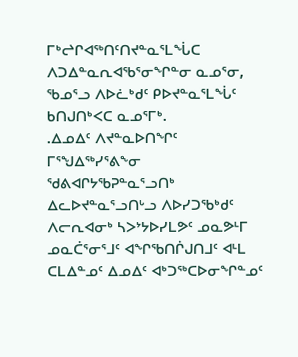ᒥᒃᖠᒋᐊᖅᑎᑦᑎᔪᓐᓇᕐᒪᖔᑕ ᐱᑐᐃᓐᓇᕆᐊᖃᕐᓂᖏᓐᓂ ᓇᓄᕐᓂ, ᖃᓄᕐᓗ ᐱᐅᓛᒃᑯᑦ ᑭᐅᔪᓐᓇᕐᒪᖔᑦ ᑲᑎᒍᑎᒃᐸᑕ ᓇᓄᕐᒥᒃ.
.ᐃᓄᐃᑦ ᐱᔪᓐᓇᐅᑎᖏᑦ ᒥᕐᖑᐃᖅᓯᕐᕕᖕᓂ ᖁᕕᐊᒋᔭᖃᕈᓐᓇᕐᓗᑎᒃ ᐃᓚᐅᔪᓐᓇᕐᓗᑎᒡᓗ ᐱᐅᓯᑐᖃᒃᑯᑦ ᐱᓕᕆᐊᓂᒃ ᓴᐳᔾᔭᐅᓯᒪᕗᑦ ᓄᓇᕗᒻᒥ ᓄᓇᑖᕐᓂᕐᒧᑦ ᐊᖏᖃᑎᒌᒍᑎᒧᑦ ᐊᒻᒪ ᑕᒪᐃᓐᓄᑦ ᐃᓄᐃᑦ ᐊᒃᑐᖅᑕᐅᓂᖏᓐᓄᑦ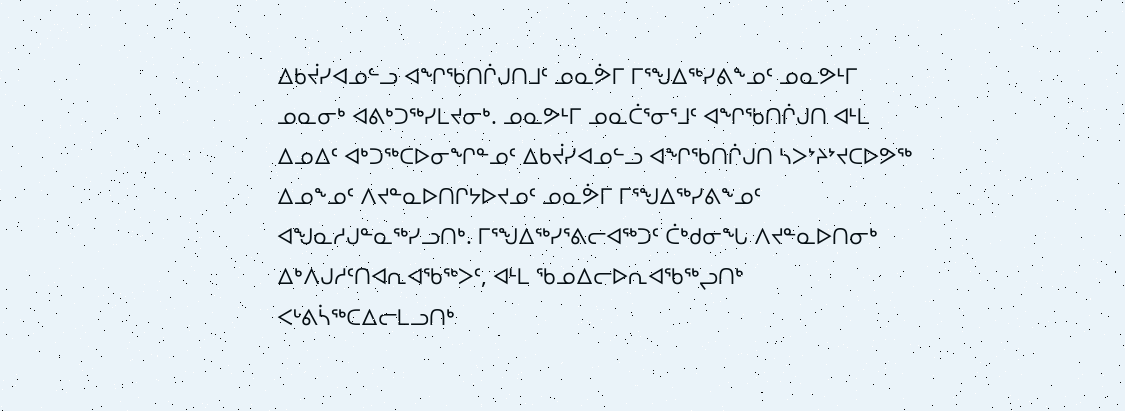ᐃᑲᔫᓯᐊᓄᓪᓗ ᐊᖏᖃᑎᒌᒍᑎᒧᑦ ᓄᓇᕘᒥ ᒥᕐᖑᐃᖅᓯᕕᖕᓄᑦ ᓄᓇᕗᒻᒥ ᓄᓇᓂᒃ ᐊᕕᒃᑐᖅᓯᒪᔪᓂᒃ. ᓄᓇᕗᒻᒥ ᓄᓇᑖᕐᓂᕐᒧᑦ ᐊᖏᖃᑎᒌᒍᑎ ᐊᒻᒪ ᐃᓄᐃᑦ ᐊᒃᑐᖅᑕᐅᓂᖏᓐᓄᑦ ᐃᑲᔫᓯᐊᓄᓪᓗ ᐊᖏᖃᑎᒌᒍᑎ ᓴᐳᔾᔨᔾᔪᑕᐅᕗᖅ ᐃᓄᖕᓄᑦ ᐱᔪᓐᓇᐅᑎᒋᔭᐅᔪᓄᑦ ᓄᓇᕘᒥ ᒥᕐᖑᐃᖅᓯᕕᖕᓄᑦ ᐊᖑᓇᓱᒍᓐᓇᖅᓯᓗᑎᒃ. ᒥᕐᖑᐃᖅᓯᕐᕕᓕᐊᖅᑐᑦ ᑖᒃᑯᓂᖓ ᐱᔪᓐᓇᐅᑎᓂᒃ ᐃᒃᐱᒍᓱᑦᑎᐊᕆᐊᖃᖅᐳᑦ, ᐊᒻᒪ ᖃᓄᐃᓕᐅᕆᐊᖃᖅᖢᑎᒃ ᐸᒡᕕᓵᖅᑕᐃᓕᒪᓗᑎᒃ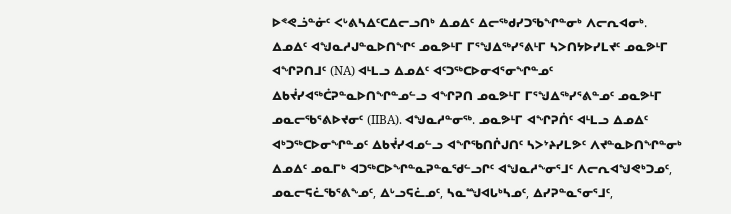ᐅᕝᕙᓘᓐᓃᑦ ᐸᒡᕕᓴᐃᑦᑕᐃᓕᓗᑎᒃ ᐃᓄᐃᑦ ᐃᓕᖅᑯᓯᑐᖃᖏᓐᓂᒃ ᐱᓕᕆᐊᓂᒃ.
ᐃᓄᐃᑦ ᐊᖑᓇᓱᒍᓐᓇᐅᑎᖏᑦ ᓄᓇᕗᒻᒥ ᒥᕐᖑᐃᖅᓯᕐᕕᒻᒥ ᓴᐳᑎᔭᐅᓯᒪᔪᑦ ᓄᓇᕗᒻᒥ ᐊᖏᕈᑎᒧᑦ (NA) ᐊᒻᒪᓗ ᐃᓄᐃᑦ ᐊᑦᑐᖅᑕᐅᓂᐊᕐᓂᖏᓐᓄᑦ ᐃᑲᔫᓯᐊᖅᑖᕈᓐᓇᐅᑎᖏᓐᓄᓪᓗ ᐊᖏᕈᑎ ᓄᓇᕗᒻᒥ ᒥᕐᖑᐃᖅᓯᕐᕕᓐᓄᑦ ᓄᓇᕗᒻᒥ ᓄᓇᓕᖃᕐᕕᐅᔪᓂᑦ (IIBA). ᐊᖑᓇᓱᓐᓂᖅ. ᓄᓇᕗᒻᒥ ᐊᖏᕈᑏᑦ ᐊᒻᒪᓗ ᐃᓄᐃᑦ ᐊᒃᑐᖅᑕᐅᓂᖏᓐᓄᑦ ᐃᑲᔫᓯᐊᓄᓪᓗ ᐊᖏᖃᑎᒌᒍᑎᑦ ᓴᐳᔾᔨᓯᒪᕗᑦ ᐱᔪᓐᓇᐅᑎᖏᓐᓂᒃ ᐃᓄᐃᑦ ᓄᓇᒥᒃ ᐊᑐᖅᑕᐅᖏᓐᓇᕈᓐᓇᖁᓪᓗᒋᑦ ᐊᖑᓇᓱᖕᓂᕐᒧᑦ ᐱᓕᕆᐊᖑᕙᒃᑐᓄᑦ, ᓄᓇᓕᕋᓛᖃᕐᕕᖕᓄᑦ, ᐃᒡᓗᕋᓛᓄᑦ, ᓴᓇᙳᐊᒐᒃᓴᓄᑦ, ᐃᓯᕈᓐᓇᕐᓂᕐᒧᑦ,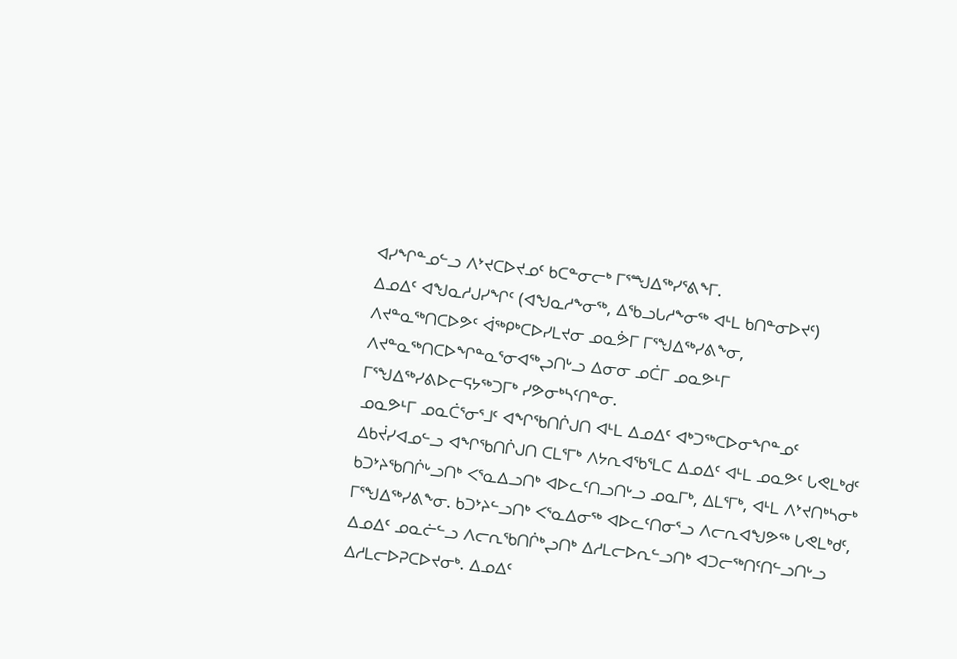ᐊᓯᖏᓐᓄᓪᓗ ᐱᔾᔪᑕᐅᔪᓄᑦ ᑲᑕᓐᓂᓕᒃ ᒥᕐᙳᐃᖅᓯᕐᕕᖕᒥ.
ᐃᓄᐃᑦ ᐊᖑᓇᓱᒍᓯᖏᑦ (ᐊᖑᓇᓱᖕᓂᖅ, ᐃᖃᓗᒐᓱᖕᓂᖅ ᐊᒻᒪ ᑲᑎᓐᓂᐅᔪᑦ) ᐱᔪᓐᓇᖅᑎᑕᐅᕗᑦ ᐋᖅᑭᒃᑕᐅᓯᒪᔪᓂ ᓄᓇᕘᒥ ᒥᕐᖑᐃᖅᓯᕕᖕᓂ, ᐱᔪᓐᓇᖅᑎᑕᐅᖏᓐᓇᕐᓂᐊᖅᖢᑎᒡᓗ ᐃᓂᓂ ᓄᑖᒥ ᓄᓇᕗᒻᒥ ᒥᕐᖑᐃᖅᓯᕕᐅᓕᕋᔭᖅᑐᒥᒃ ᓯᕗᓂᒃᓴᑦᑎᓐᓂ.
ᓄᓇᕗᒻᒥ ᓄᓇᑖᕐᓂᕐᒧᑦ ᐊᖏᖃᑎᒌᒍᑎ ᐊᒻᒪ ᐃᓄᐃᑦ ᐊᒃᑐᖅᑕᐅᓂᖏᓐᓄᑦ ᐃᑲᔫᓯᐊᓄᓪᓗ ᐊᖏᖃᑎᒌᒍᑎ ᑕᒪᕐᒥᒃ ᐱᔭᕆᐊᖃᕐᒪᑕ ᐃᓄᐃᑦ ᐊᒻᒪ ᓄᓇᕗᑦ ᒐᕙᒪᒃᑯᑦ ᑲᑐᔾᔨᖃᑎᒌᒡᓗᑎᒃ ᐸᕐᓇᐃᓗᑎᒃ ᐊᐅᓚᑦᑎᓗᑎᒡᓗ ᓄᓇᒥᒃ, ᐃᒪᕐᒥᒃ, ᐊᒻᒪ ᐱᔾᔪᑎᒃᓴᓂᒃ ᒥᕐᖑᐃᖅᓯᕕᖕᓂ. ᑲᑐᔾᔨᓪᓗᑎᒃ ᐸᕐᓇᐃᓂᖅ ᐊᐅᓚᑦᑎᓂᕐᓗ ᐱᓕᕆᐊᖑᕗᖅ ᒐᕙᒪᒃᑯᑦ, ᐃᓄᐃᑦ ᓄᓇᓖᓪᓗ ᐱᓕᕆᖃᑎᒌᒃᖢᑎᒃ ᐃᓱᒪᓕᐅᕆᓪᓗᑎᒃ ᐊᑐᓕᖅᑎᑦᑎᓪᓗᑎᒡᓗ ᐃᓱᒪᓕᐅᕈᑕᐅᔪᓂᒃ. ᐃᓄᐃᑦ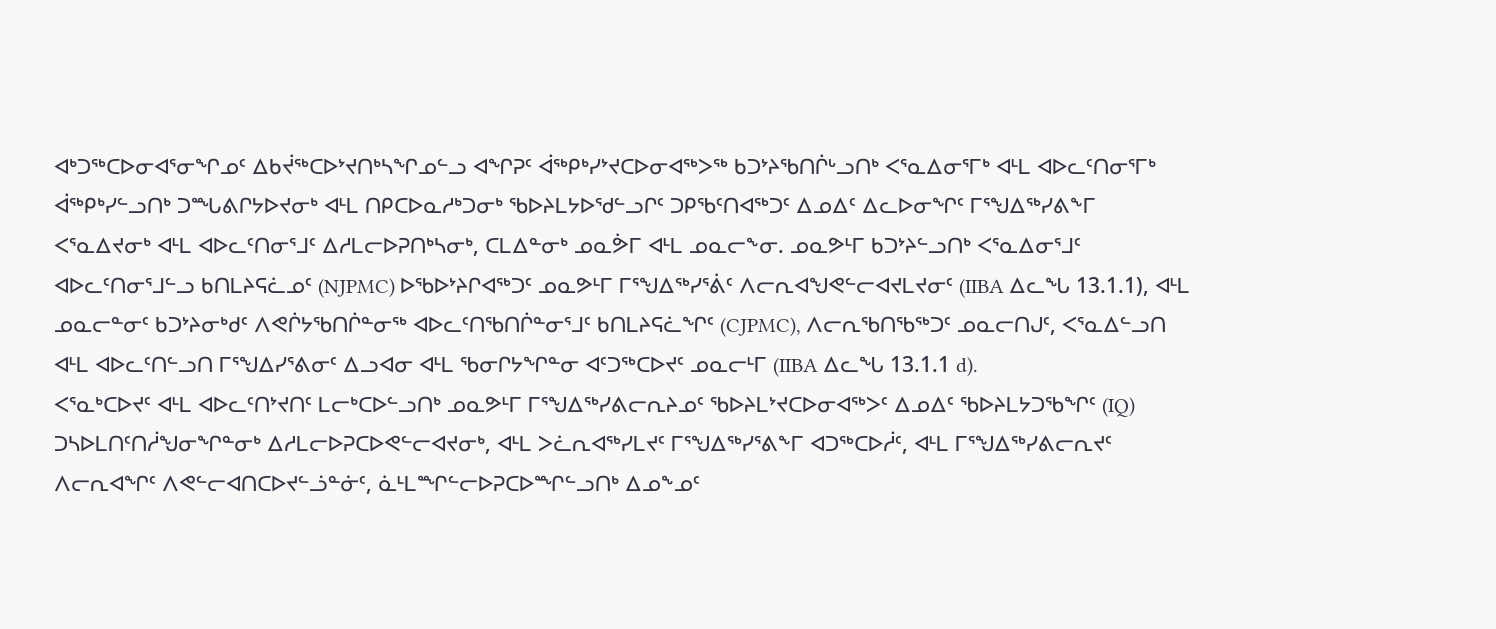ᐊᒃᑐᖅᑕᐅᓂᐊᕐᓂᖏᓄᑦ ᐃᑲᔫᖅᑕᐅᔾᔪᑎᒃᓴᖏᓄᓪᓗ ᐊᖏᕈᑦ ᐋᖅᑭᒃᓯᔾᔪᑕᐅᓂᐊᖅᐳᖅ ᑲᑐᔾᔨᖃᑎᒌᒡᓗᑎᒃ ᐸᕐᓇᐃᓂᕐᒥᒃ ᐊᒻᒪ ᐊᐅᓚᑦᑎᓂᕐᒥᒃ ᐋᖅᑭᒃᓯᓪᓗᑎᒃ ᑐᙵᕕᒋᔭᐅᔪᓂᒃ ᐊᒻᒪ ᑎᑭᑕᐅᓇᓱᒃᑐᓂᒃ ᖃᐅᔨᒪᔭᐅᖁᓪᓗᒋᑦ ᑐᑭᖃᑦᑎᐊᖅᑐᑦ ᐃᓄᐃᑦ ᐃᓚᐅᓂᖏᑦ ᒥᕐᖑᐃᖅᓯᕕᖕᒥ ᐸᕐᓇᐃᔪᓂᒃ ᐊᒻᒪ ᐊᐅᓚᑦᑎᓂᕐᒧᑦ ᐃᓱᒪᓕᐅᕈᑎᒃᓴᓂᒃ, ᑕᒪᐃᓐᓂᒃ ᓄᓇᕘᒥ ᐊᒻᒪ ᓄᓇᓕᖕᓂ. ᓄᓇᕗᒻᒥ ᑲᑐᔾᔨᓪᓗᑎᒃ ᐸᕐᓇᐃᓂᕐᒧᑦ ᐊᐅᓚᑦᑎᓂᕐᒧᓪᓗ ᑲᑎᒪᔨᕋᓛᓄᑦ (NJPMC) ᐅᖃᐅᔾᔨᒋᐊᖅᑐᑦ ᓄᓇᕗᒻᒥ ᒥᕐᖑᐃᖅᓯᕐᕖᑦ ᐱᓕᕆᐊᖑᕙᓪᓕᐊᔪᒪᔪᓂᑦ (IIBA ᐃᓚᖓ 13.1.1), ᐊᒻᒪ ᓄᓇᓕᓐᓂᑦ ᑲᑐᔾᔨᓂᒃᑯᑦ ᐱᕙᒌᔭᖃᑎᒌᓐᓂᖅ ᐊᐅᓚᑦᑎᖃᑎᒌᓐᓂᕐᒧᑦ ᑲᑎᒪᔨᕋᓛᖏᑦ (CJPMC), ᐱᓕᕆᖃᑎᖃᖅᑐᑦ ᓄᓇᓕᑎᒍᑦ, ᐸᕐᓇᐃᓪᓗᑎ ᐊᒻᒪ ᐊᐅᓚᑦᑎᓪᓗᑎ ᒥᕐᖑᐃᓯᕐᕕᓂᑦ ᐃᓗᐊᓂ ᐊᒻᒪ ᖃᓂᒋᔭᖏᓐᓂ ᐊᑦᑐᖅᑕᐅᔪᑦ ᓄᓇᓕᒻᒥ (IIBA ᐃᓚᖓ 13.1.1 d).
ᐸᕐᓇᒃᑕᐅᔪᑦ ᐊᒻᒪ ᐊᐅᓚᑦᑎᔾᔪᑎᑦ ᒪᓕᒃᑕᐅᓪᓗᑎᒃ ᓄᓇᕗᒻᒥ ᒥᕐᖑᐃᖅᓯᕕᓕᕆᔨᓄᑦ ᖃᐅᔨᒪᔾᔪᑕᐅᓂᐊᖅᐳᑦ ᐃᓄᐃᑦ ᖃᐅᔨᒪᔭᑐᖃᖏᑦ (IQ) ᑐᓴᐅᒪᑎᑦᑎᓲᖑᓂᖏᓐᓂᒃ ᐃᓱᒪᓕᐅᕈᑕᐅᕙᓪᓕᐊᔪᓂᒃ, ᐊᒻᒪ ᐳᓛᕆᐊᖅᓯᒪᔪᑦ ᒥᕐᖑᐃᖅᓯᕐᕕᖕᒥ ᐊᑐᖅᑕᐅᓲᑦ, ᐊᒻᒪ ᒥᕐᖑᐃᖅᓯᕕᓕᕆᔪᑦ ᐱᓕᕆᐊᖏᑦ ᐱᕙᓪᓕᐊᑎᑕᐅᔪᓪᓘᓐᓃᑦ, ᓈᒻᒪᙱᓪᓕᐅᕈᑕᐅᙱᓪᓗᑎᒃ ᐃᓄᖕᓄᑦ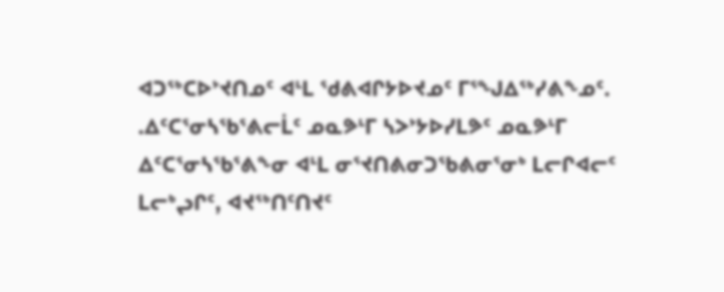ᐊᑐᖅᑕᐅᔾᔪᑎᓄᑦ ᐊᒻᒪ ᖁᕕᐊᒋᔭᐅᔪᓄᑦ ᒥᕐᖑᐃᖅᓯᕕᖕᓄᑦ.
.ᐃᑦᑕᕐᓂᓴᖃᕐᕕᓕᒫᑦ ᓄᓇᕗᒻᒥ ᓴᐳᔾᔭᐅᓯᒪᕗᑦ ᓄᓇᕗᒻᒥ ᐃᑦᑕᕐᓂᓴᖃᕐᕕᖕᓂ ᐊᒻᒪ ᓂᕐᔪᑎᕕᓂᑐᖃᕕᓂᕐᓂᒃ ᒪᓕᒋᐊᓕᑦ ᒪᓕᒃᖢᒋᑦ, ᐊᔪᖅᑎᑦᑎᔪᑦ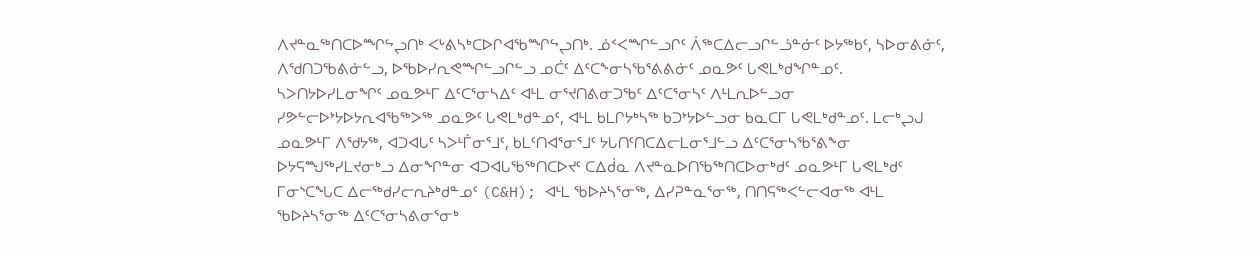ᐱᔪᓐᓇᖅᑎᑕᐅᙱᖦᖢᑎᒃ ᐸᒡᕕᓴᒃᑕᐅᒋᐊᖃᙱᖦᖢᑎᒃ. ᓅᑉᐸᙱᓪᓗᒋᑦ ᐲᖅᑕᐃᓕᓗᒋᓪᓘᓐᓃᑦ ᐅᔭᖅᑲᑦ, ᓴᐅᓂᕕᓃᑦ, ᐱᖁᑎᑐᖃᕕᓃᓪᓗ, ᐅᖃᐅᓯᕆᕙᙱᓪᓗᒋᓪᓗ ᓄᑖᑦ ᐃᑦᑕᖕᓂᓴᖃᕐᕕᕕᓃᑦ ᓄᓇᕗᑦ ᒐᕙᒪᒃᑯᖏᓐᓄᑦ.
ᓴᐳᑎᔭᐅᓯᒪᓂᖏᑦ ᓄᓇᕗᒻᒥ ᐃᑦᑕᕐᓂᓴᐃᑦ ᐊᒻᒪ ᓂᕐᔪᑎᕕᓂᑐᖃᑦ ᐃᑦᑕᕐᓂᓴᑦ ᐱᒻᒪᕆᐅᓪᓗᓂ ᓯᕗᓪᓕᐅᔾᔭᐅᔭᕆᐊᖃᖅᐳᖅ ᓄᓇᕗᑦ ᒐᕙᒪᒃᑯᓐᓄᑦ, ᐊᒻᒪ ᑲᒪᒋᔭᒃᓴᖅ ᑲᑐᔾᔭᐅᓪᓗᓂ ᑲᓇᑕᒥ ᒐᕙᒪᒃᑯᓐᓄᑦ. ᒪᓕᒃᖢᒍ ᓄᓇᕗᒻᒥ ᐱᖁᔭᖅ, ᐊᑐᐊᒐᑦ ᓴᐳᒻᒦᓂᕐᒧᑦ, ᑲᒪᑦᑎᐊᕐᓂᕐᒧᑦ ᔭᒐᑎᑦᑎᑕᐃᓕᒪᓂᕐᒧᓪᓗ ᐃᑦᑕᕐᓂᓴᖃᕐᕕᖕᓂ ᐅᔭᕋᙳᖅᓯᒪᔪᓂᒃᓗ ᐃᓂᖏᓐᓂ ᐊᑐᐊᒐᖃᖅᑎᑕᐅᔪᑦ ᑕᐃᑰᓇ ᐱᔪᓐᓇᐅᑎᖃᖅᑎᑕᐅᓂᒃᑯᑦ ᓄᓇᕗᒻᒥ ᒐᕙᒪᒃᑯᑦ ᒥᓂᔅᑕᖓᑕ ᐃᓕᖅᑯᓯᓕᕆᔨᒃᑯᓐᓄᑦ (C&H); ᐊᒻᒪ ᖃᐅᔨᓴᕐᓂᖅ, ᐃᓯᕈᓐᓇᕐᓂᖅ, ᑎᑎᕋᖅᐸᓪᓕᐊᓂᖅ ᐊᒻᒪ ᖃᐅᔨᓴᕐᓂᖅ ᐃᑦᑕᕐᓂᓴᕕᓂᕐᓂᒃ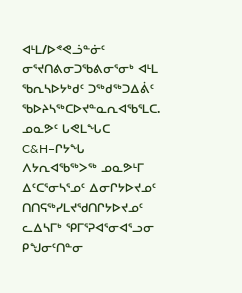ᐊᒻᒪ/ᐅᕝᕙᓘᓐᓃᑦ ᓂᕐᔪᑎᕕᓂᑐᖃᕕᓂᕐᓂᒃ ᐊᒻᒪ ᖃᕆᓴᐅᔭᒃᑯᑦ ᑐᖅᑯᖅᑐᐃᕖᑦ ᖃᐅᔨᓴᖅᑕᐅᔪᓐᓇᕆᐊᖃᕐᒪᑕ. ᓄᓇᕗᑦ ᒐᕙᒪᖓᑕ C&H−ᒋᔭᖓ ᐱᔭᕆᐊᖃᖅᐳᖅ ᓄᓇᕗᒻᒥ ᐃᑦᑕᕐᓂᓴᕐᓄᑦ ᐃᓂᒋᔭᐅᔪᓄᑦ ᑎᑎᕋᖅᓯᒪᔪᖁᑎᒋᔭᐅᔪᓄᑦ ᓚᐃᓴᒥᒃ ᕿᒥᕐᕈᐊᕐᓂᐊᕐᓗᓂ ᑭᖑᓂᑦᑎᓐᓂ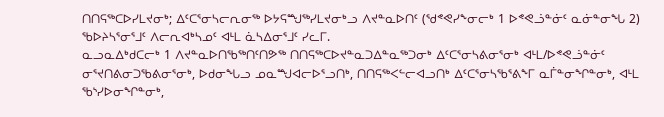ᑎᑎᕋᖅᑕᐅᓯᒪᔪᓂᒃ; ᐃᑦᑕᕐᓂᓴᓕᕆᓂᖅ ᐅᔭᕋᙳᖅᓯᒪᔪᓂᒃᓗ ᐱᔪᓐᓇᐅᑎᑦ (ᖁᕝᕙᓯᖕᓂᓕᒃ 1 ᐅᕝᕙᓘᓐᓃᑦ ᓇᓃᓐᓂᖓ 2) ᖃᐅᔨᓴᕐᓂᕐᒧᑦ ᐱᓕᕆᐊᒃᓴᓄᑦ ᐊᒻᒪ ᓈᓴᐃᓂᕐᒧᑦ ᓯᓚᒥ.
ᓇᓗᓇᐃᒃᑯᑕᓕᒃ 1 ᐱᔪᓐᓇᐅᑎᖃᖅᑎᑦᑎᕗᖅ ᑎᑎᕋᖅᑕᐅᔪᓐᓇᑐᐃᓐᓇᖅᑐᓂᒃ ᐃᑦᑕᕐᓂᓴᕕᓂᕐᓂᒃ ᐊᒻᒪ/ᐅᕝᕙᓘᓐᓃᑦ ᓂᕐᔪᑎᕕᓂᑐᖃᕕᓂᕐᓂᒃ, ᐅᑯᓂᖓᓗ ᓄᓇᙳᐊᓕᐅᕐᓗᑎᒃ, ᑎᑎᕋᖅᐸᓪᓕᐊᓗᑎᒃ ᐃᑦᑕᕐᓂᓴᖃᕐᕕᖕᒥ ᓇᒦᓐᓂᖏᓐᓂᒃ, ᐊᒻᒪ ᖃᔅᓯᐅᓂᖏᓐᓂᒃ,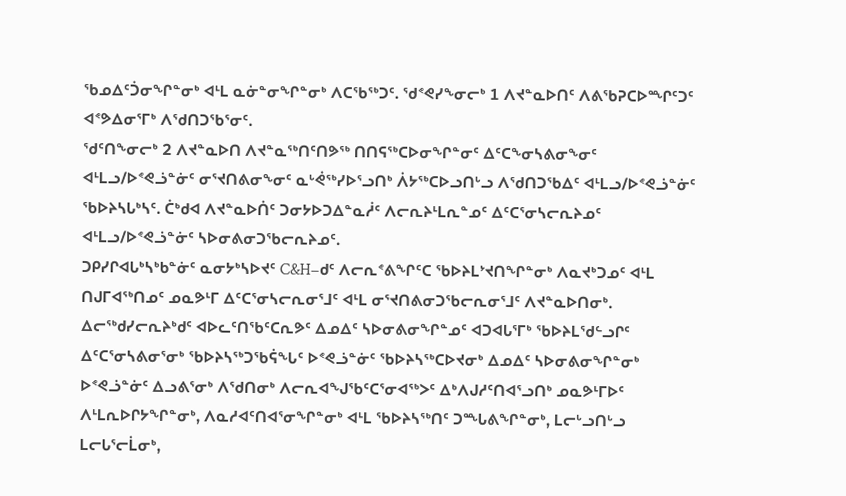ᖃᓄᐃᑦᑑᓂᖏᓐᓂᒃ ᐊᒻᒪ ᓇᓃᓐᓂᖏᓐᓂᒃ ᐱᑕᖃᖅᑐᑦ. ᖁᕝᕙᓯᖕᓂᓕᒃ 1 ᐱᔪᓐᓇᐅᑎᑦ ᐱᕕᖃᕈᑕᐅᙱᑦᑐᑦ ᐊᕝᕗᐃᓂᕐᒥᒃ ᐱᖁᑎᑐᖃᕐᓂᑦ.
ᖁᑦᑎᖕᓂᓕᒃ 2 ᐱᔪᓐᓇᐅᑎ ᐱᔪᓐᓇᖅᑎᑦᑎᕗᖅ ᑎᑎᕋᖅᑕᐅᓂᖏᓐᓂᑦ ᐃᑦᑕᖕᓂᓴᕕᓂᖕᓂᑦ ᐊᒻᒪᓗ/ᐅᕝᕙᓘᓐᓃᑦ ᓂᕐᔪᑎᕕᓂᖕᓂᑦ ᓇᒡᕚᖅᓯᐅᕐᓗᑎᒃ ᐲᔭᖅᑕᐅᓗᑎᒡᓗ ᐱᖁᑎᑐᖃᐃᑦ ᐊᒻᒪᓗ/ᐅᕝᕙᓘᓐᓃᑦ ᖃᐅᔨᓴᒐᒃᓴᑦ. ᑖᒃᑯᐊ ᐱᔪᓐᓇᐅᑏᑦ ᑐᓂᔭᐅᑐᐃᓐᓇᓲᑦ ᐱᓕᕆᔨᒻᒪᕆᓐᓄᑦ ᐃᑦᑕᕐᓂᓴᓕᕆᔨᓄᑦ ᐊᒻᒪᓗ/ᐅᕝᕙᓘᓐᓃᑦ ᓴᐅᓂᕕᓂᑐᖃᓕᕆᔨᓄᑦ.
ᑐᑭᓯᒋᐊᒐᒃᓴᒃᑲᓐᓃᑦ ᓇᓂᔭᒃᓴᐅᔪᑦ C&H−ᑯᑦ ᐱᓕᕆᕝᕕᖏᑦᑕ ᖃᐅᔨᒪᔾᔪᑎᖏᓐᓂᒃ ᐱᓇᔪᒃᑐᓄᑦ ᐊᒻᒪ ᑎᒍᒥᐊᖅᑎᓄᑦ ᓄᓇᕗᒻᒥ ᐃᑦᑕᕐᓂᓴᓕᕆᓂᕐᒧᑦ ᐊᒻᒪ ᓂᕐᔪᑎᕕᓂᑐᖃᓕᕆᓂᕐᒧᑦ ᐱᔪᓐᓇᐅᑎᓂᒃ.
ᐃᓕᖅᑯᓯᓕᕆᔨᒃᑯᑦ ᐊᐅᓚᑦᑎᖃᑦᑕᕆᕗᑦ ᐃᓄᐃᑦ ᓴᐅᓂᕕᓂᖏᓐᓄᑦ ᐊᑐᐊᒐᕐᒥᒃ ᖃᐅᔨᒪᖁᓪᓗᒋᑦ ᐃᑦᑕᕐᓂᓴᕕᓂᕐᓂᒃ ᖃᐅᔨᓴᖅᑐᖃᕌᖓᑦ ᐅᕝᕙᓘᓐᓃᑦ ᖃᐅᔨᓴᖅᑕᐅᔪᓂᒃ ᐃᓄᐃᑦ ᓴᐅᓂᕕᓂᖏᓐᓂᒃ ᐅᕝᕙᓘᓐᓃᑦ ᐃᓗᕕᕐᓂᒃ ᐱᖁᑎᓂᒃ ᐱᓕᕆᐊᖑᖃᑦᑕᕐᓂᐊᖅᐳᑦ ᐃᒃᐱᒍᓱᑦᑎᐊᕐᓗᑎᒃ ᓄᓇᕗᒻᒥᐅᑦ ᐱᒻᒪᕆᐅᒋᔭᖏᓐᓂᒃ, ᐱᓇᓱᐊᑦᑎᐊᕐᓂᖏᓐᓂᒃ ᐊᒻᒪ ᖃᐅᔨᓴᖅᑎᑦ ᑐᙵᕕᖏᓐᓂᒃ, ᒪᓕᒡᓗᑎᒡᓗ ᒪᓕᒐᕐᓕᒫᓂᒃ,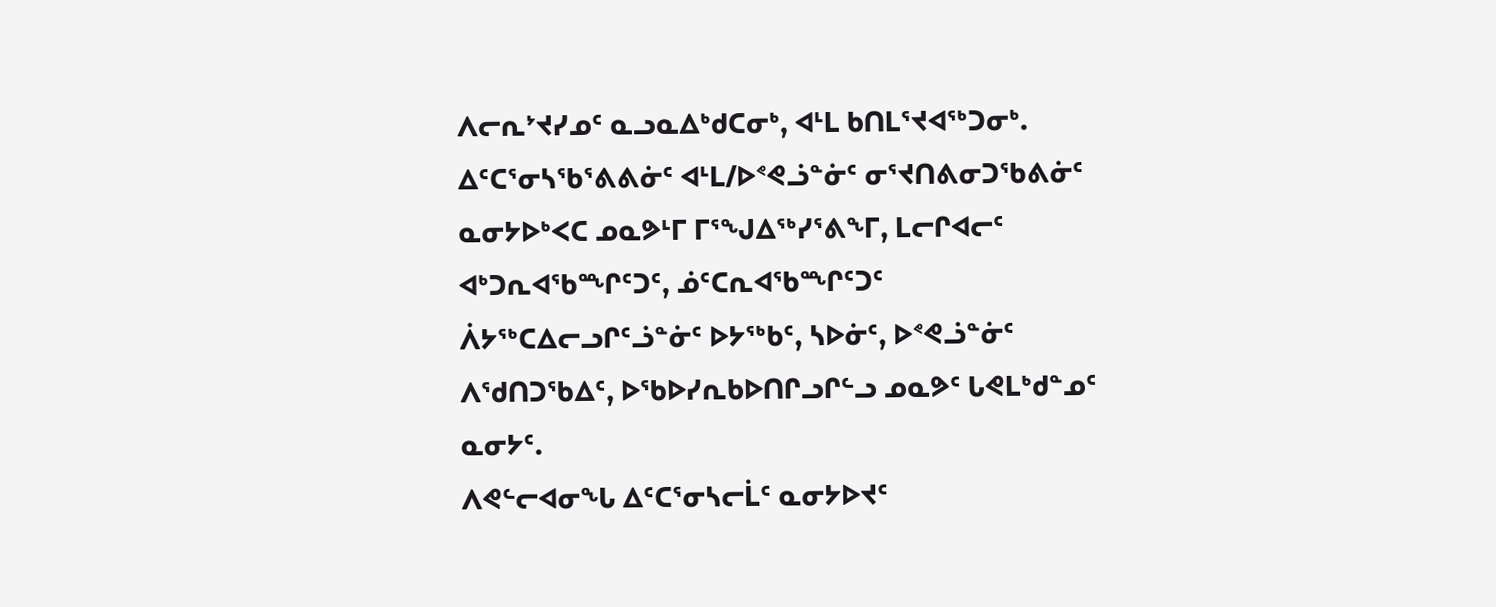ᐱᓕᕆᔾᔪᓯᓄᑦ ᓇᓗᓇᐃᒃᑯᑕᓂᒃ, ᐊᒻᒪ ᑲᑎᒪᕐᔪᐊᖅᑐᓂᒃ.
ᐃᑦᑕᕐᓂᓴᖃᕐᕕᕕᓃᑦ ᐊᒻᒪ/ᐅᕝᕙᓘᓐᓃᑦ ᓂᕐᔪᑎᕕᓂᑐᖃᕕᓃᑦ ᓇᓂᔭᐅᒃᐸᑕ ᓄᓇᕗᒻᒥ ᒥᕐᖑᐃᖅᓯᕐᕕᖕᒥ, ᒪᓕᒋᐊᓕᑦ ᐊᒃᑐᕆᐊᖃᙱᑦᑐᑦ, ᓅᑦᑕᕆᐊᖃᙱᑦᑐᑦ ᐲᔭᖅᑕᐃᓕᓗᒋᑦᓘᓐᓃᑦ ᐅᔭᖅᑲᑦ, ᓴᐅᓃᑦ, ᐅᕝᕙᓘᓐᓃᑦ ᐱᖁᑎᑐᖃᐃᑦ, ᐅᖃᐅᓯᕆᑲᐅᑎᒋᓗᒋᓪᓗ ᓄᓇᕗᑦ ᒐᕙᒪᒃᑯᓐᓄᑦ ᓇᓂᔭᑦ.
ᐱᕙᓪᓕᐊᓂᖓ ᐃᑦᑕᕐᓂᓴᓕᒫᑦ ᓇᓂᔭᐅᔪᑦ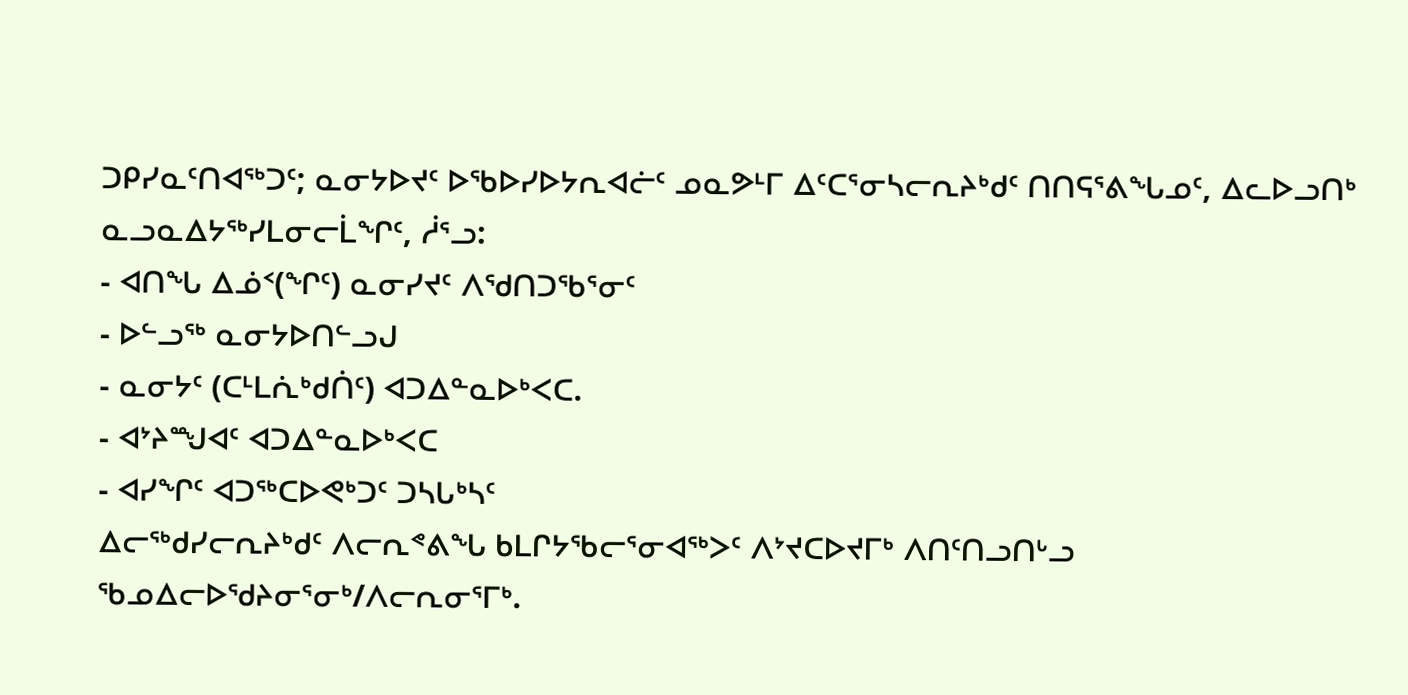ᑐᑭᓯᓇᑦᑎᐊᖅᑐᑦ; ᓇᓂᔭᐅᔪᑦ ᐅᖃᐅᓯᐅᔭᕆᐊᓖᑦ ᓄᓇᕗᒻᒥ ᐃᑦᑕᕐᓂᓴᓕᕆᔨᒃᑯᑦ ᑎᑎᕋᕐᕕᖓᓄᑦ, ᐃᓚᐅᓗᑎᒃ ᓇᓗᓇᐃᔭᖅᓯᒪᓂᓕᒫᖏᑦ, ᓲᕐᓗ:
- ᐊᑎᖓ ᐃᓅᑉ(ᖏᑦ) ᓇᓂᓯᔪᑦ ᐱᖁᑎᑐᖃᕐᓂᑦ
- ᐅᓪᓗᖅ ᓇᓂᔭᐅᑎᓪᓗᒍ
- ᓇᓂᔭᑦ (ᑕᒻᒪᕇᒃᑯᑏᑦ) ᐊᑐᐃᓐᓇᐅᒃᐸᑕ.
- ᐊᔾᔨᙳᐊᑦ ᐊᑐᐃᓐᓇᐅᒃᐸᑕ
- ᐊᓯᖏᑦ ᐊᑐᖅᑕᐅᕙᒃᑐᑦ ᑐᓴᒐᒃᓴᑦ
ᐃᓕᖅᑯᓯᓕᕆᔨᒃᑯᑦ ᐱᓕᕆᕝᕕᖓ ᑲᒪᒋᔭᖃᓕᕐᓂᐊᖅᐳᑦ ᐱᔾᔪᑕᐅᔪᒥᒃ ᐱᑎᑦᑎᓗᑎᒡᓗ ᖃᓄᐃᓕᐅᖁᔨᓂᕐᓂᒃ/ᐱᓕᕆᓂᕐᒥᒃ.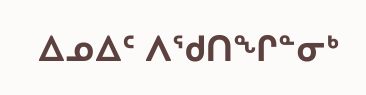ᐃᓄᐃᑦ ᐱᖁᑎᖏᓐᓂᒃ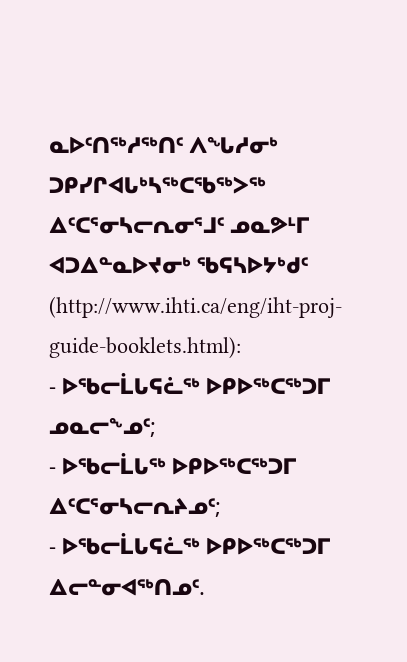ᓇᐅᑦᑎᖅᓱᖅᑎᑦ ᐱᖓᓱᓂᒃ ᑐᑭᓯᒋᐊᒐᒃᓴᖅᑕᖃᖅᐳᖅ ᐃᑦᑕᕐᓂᓴᓕᕆᓂᕐᒧᑦ ᓄᓇᕗᒻᒥ ᐊᑐᐃᓐᓇᐅᔪᓂᒃ ᖃᕋᓴᐅᔭᒃᑯᑦ (http://www.ihti.ca/eng/iht-proj-guide-booklets.html):
- ᐅᖃᓕᒫᒐᕋᓛᖅ ᐅᑭᐅᖅᑕᖅᑐᒥ ᓄᓇᓕᖕᓄᑦ;
- ᐅᖃᓕᒫᒐᖅ ᐅᑭᐅᖅᑕᖅᑐᒥ ᐃᑦᑕᕐᓂᓴᓕᕆᔨᓄᑦ;
- ᐅᖃᓕᒫᒐᕋᓛᖅ ᐅᑭᐅᖅᑕᖅᑐᒥ ᐃᓕᓐᓂᐊᖅᑎᓄᑦ.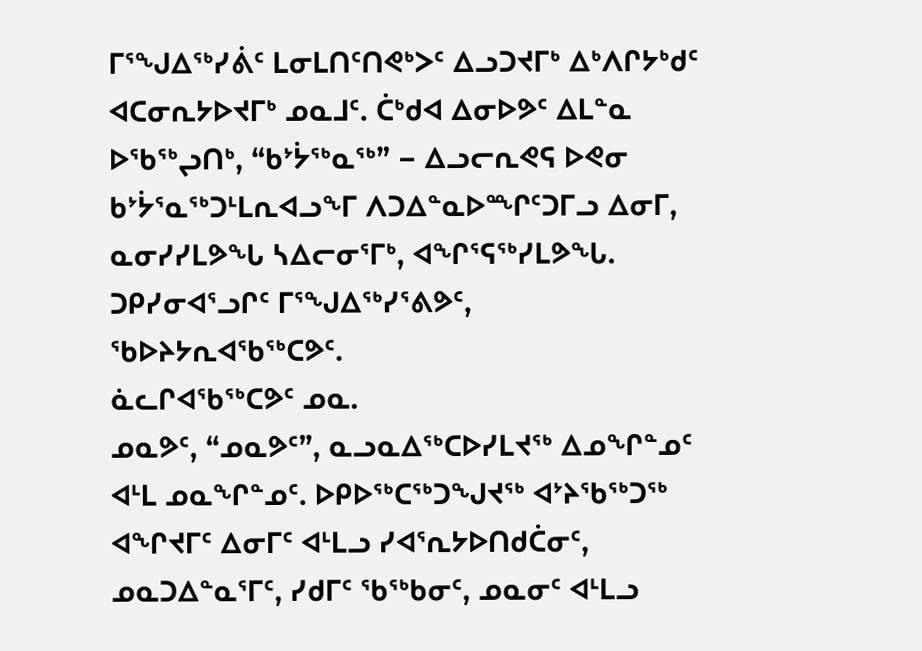ᒥᕐᖑᐃᖅᓯᕖᑦ ᒪᓂᒪᑎᑦᑎᕙᒃᐳᑦ ᐃᓗᑐᔪᒥᒃ ᐃᒃᐱᒋᔭᒃᑯᑦ ᐊᑕᓂᕆᔭᐅᔪᒥᒃ ᓄᓇᒧᑦ. ᑖᒃᑯᐊ ᐃᓂᐅᕗᑦ ᐃᒪᓐᓇ ᐅᖃᖅᖢᑎᒃ, “ᑲᔾᔮᖅᓇᖅ” − ᐃᓗᓕᕆᕙᕋ ᐅᕙᓂ ᑲᔾᔮᕐᓇᖅᑐᒻᒪᕆᐊᓗᖕᒥ ᐱᑐᐃᓐᓇᐅᙱᑦᑐᒥᓗ ᐃᓂᒥ, ᓇᓂᓯᓯᒪᕗᖓ ᓴᐃᓕᓂᕐᒥᒃ, ᐊᖏᕐᕋᖅᓯᒪᕗᖓ. ᑐᑭᓯᓂᐊᕐᓗᒋᑦ ᒥᕐᖑᐃᖅᓯᕐᕕᕗᑦ, ᖃᐅᔨᔭᕆᐊᖃᖅᑕᕗᑦ.
ᓈᓚᒋᐊᖃᖅᑕᕗᑦ ᓄᓇ.
ᓄᓇᕗᑦ, “ᓄᓇᕗᑦ”, ᓇᓗᓇᐃᖅᑕᐅᓯᒪᔪᖅ ᐃᓄᖏᓐᓄᑦ ᐊᒻᒪ ᓄᓇᖏᓐᓄᑦ. ᐅᑭᐅᖅᑕᖅᑐᖑᔪᖅ ᐊᔾᔨᖃᖅᑐᖅ ᐊᖏᔪᒥᑦ ᐃᓂᒥᑦ ᐊᒻᒪᓗ ᓯᐊᕐᕆᔭᐅᑎᑯᑖᓂᑦ, ᓄᓇᑐᐃᓐᓇᕐᒥᑦ, ᓯᑯᒥᑦ ᖃᖅᑲᓂᑦ, ᓄᓇᓂᑦ ᐊᒻᒪᓗ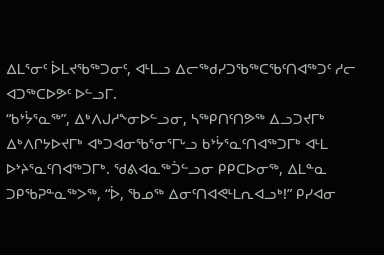ᐃᒪᕐᓂᑦ ᐆᒪᔪᖃᖅᑐᓂᑦ, ᐊᒻᒪᓗ ᐃᓕᖅᑯᓯᑐᖃᖅᑕᖃᑦᑎᐊᖅᑐᑦ ᓱᓕ ᐊᑐᖅᑕᐅᕗᑦ ᐅᓪᓗᒥ.
“ᑲᔾᔮᕐᓇᖅ”, ᐃᒃᐱᒍᓱᖕᓂᐅᓪᓗᓂ, ᓴᖅᑭᑎᑦᑎᕗᖅ ᐃᓗᑐᔪᒥᒃ ᐃᒃᐱᒋᔭᐅᔪᒥᒃ ᐊᒃᑐᐊᓂᖃᕐᓂᕐᒥᒡᓗ ᑲᔾᔮᕐᓇᑦᑎᐊᖅᑐᒥᒃ ᐊᒻᒪ ᐅᔾᔨᕐᓇᑦᑎᐊᖅᑐᒥᒃ. ᖁᕕᐊᓇᖅᑑᓪᓗᓂ ᑭᑭᑕᐅᓂᖅ, ᐃᒪᓐᓇ ᑐᑭᖃᕈᓐᓇᖅᐳᖅ, “ᐆ, ᖃᓄᖅ ᐃᓂᑦᑎᐊᕙᒻᒪᕆᐊᓗᒃ!” ᑭᓯᐊᓂ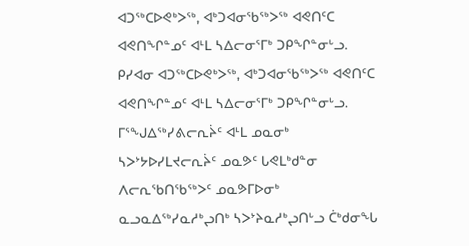ᐊᑐᖅᑕᐅᕙᒃᐳᖅ, ᐊᒃᑐᐊᓂᖃᖅᐳᖅ ᐊᕙᑎᑦᑕ ᐊᕙᑎᖏᓐᓄᑦ ᐊᒻᒪ ᓴᐃᓕᓂᕐᒥᒃ ᑐᑭᖏᓐᓂᒡᓗ. ᑭᓯᐊᓂ ᐊᑐᖅᑕᐅᕙᒃᐳᖅ, ᐊᒃᑐᐊᓂᖃᖅᐳᖅ ᐊᕙᑎᑦᑕ ᐊᕙᑎᖏᓐᓄᑦ ᐊᒻᒪ ᓴᐃᓕᓂᕐᒥᒃ ᑐᑭᖏᓐᓂᒡᓗ.
ᒥᕐᖑᐃᖅᓯᕕᓕᕆᔩᑦ ᐊᒻᒪ ᓄᓇᓂᒃ ᓴᐳᔾᔭᐅᓯᒪᔪᓕᕆᔩᑦ ᓄᓇᕗᑦ ᒐᕙᒪᒃᑯᓐᓂ ᐱᓕᕆᖃᑎᖃᖅᐳᑦ ᓄᓇᕗᒥᐅᓂᒃ ᓇᓗᓇᐃᖅᓯᓇᓱᒃᖢᑎᒃ ᓴᐳᔾᔨᓇᓱᒃᖢᑎᒡᓗ ᑖᒃᑯᓂᖓ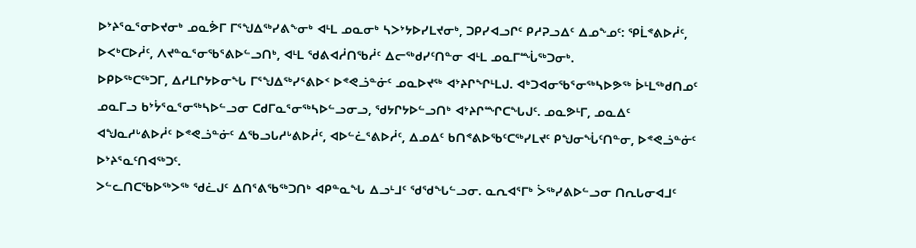ᐅᔾᔨᕐᓇᕐᓂᐅᔪᓂᒃ ᓄᓇᕘᒥ ᒥᕐᖑᐃᖅᓯᕕᖕᓂᒃ ᐊᒻᒪ ᓄᓇᓂᒃ ᓴᐳᔾᔭᐅᓯᒪᔪᓂᒃ, ᑐᑭᓯᐊᓗᒋᑦ ᑭᓱᕈᓗᐃᑦ ᐃᓄᖕᓄᑦ: ᕿᒫᕝᕕᐅᓲᑦ, ᐅᐸᒃᑕᐅᓲᑦ, ᐱᔪᓐᓇᕐᓂᖃᕐᕕᐅᓪᓗᑎᒃ, ᐊᒻᒪ ᖁᕕᐊᓲᑎᖃᓲᑦ ᐃᓕᖅᑯᓯᑦᑎᓐᓂ ᐊᒻᒪ ᓄᓇᒥᙶᖅᑐᓂᒃ.
ᐅᑭᐅᖅᑕᖅᑐᒥ, ᐃᓱᒪᒋᔭᐅᓂᖓ ᒥᕐᖑᐃᖅᓯᕐᕕᐅᑉ ᐅᕝᕙᓘᓐᓃᑦ ᓄᓇᐅᔪᖅ ᐊᔾᔨᒋᖏᒻᒪᒍ. ᐊᒃᑐᐊᓂᖃᕐᓂᖅᓴᐅᕗᖅ ᐆᒻᒪᖅᑯᑎᓄᑦ ᓄᓇᒥᓗ ᑲᔾᔮᕐᓇᕐᓂᖅᓴᐅᓪᓗᓂ ᑕᑯᒥᓇᕐᓂᖅᓴᐅᓪᓗᓂᓗ, ᖁᔭᒋᔭᐅᓪᓗᑎᒃ ᐊᔾᔨᒋᙱᑕᖓᒍᑦ. ᓄᓇᕗᒻᒥ, ᓄᓇᐃᑦ ᐊᖑᓇᓱᒡᕕᐅᓲᑦ ᐅᕝᕙᓘᓐᓃᑦ ᐃᖃᓗᒐᓱᒡᕕᐅᓲᑦ, ᐊᐅᓪᓛᕐᕕᐅᓲᑦ, ᐃᓄᐃᑦ ᑲᑎᕝᕕᐅᖃᑦᑕᖅᓯᒪᔪᑦ ᑭᖑᓂᖔᑦᑎᓐᓂ, ᐅᕝᕙᓘᓐᓃᑦ ᐅᔾᔨᕐᓇᑦᑎᐊᖅᑐᑦ.
ᐳᓪᓚᑎᑕᖃᐅᖅᐳᖅ ᖁᓛᒍᑦ ᐃᑎᕐᕕᖃᖅᑐᑎᒃ ᐊᑭᓐᓇᖓ ᐃᓗᒻᒧᑦ ᖁᖁᖓᓪᓗᓂ. ᓇᕆᐊᕐᒥᒃ ᐴᖅᓯᕕᐅᓪᓗᓂ ᑎᕆᒐᓂᐊᒧᑦ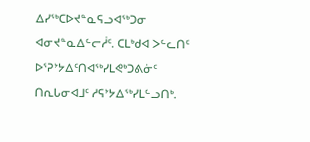ᐃᓯᖅᑕᐅᔪᓐᓇᕋᓗᐊᖅᑐᓂ ᐊᓂᔪᓐᓇᐃᓪᓕᓲᑦ. ᑕᒪᒃᑯᐊ ᐳᓪᓚᑎᑦ ᐅᕐᕈᔾᔭᐃᑦᑎᐊᖅᓯᒪᕙᒃᑐᕕᓃᑦ ᑎᕆᒐᓂᐊᒧᑦ ᓱᕋᔾᔭᐃᖅᓯᒪᓪᓗᑎᒃ.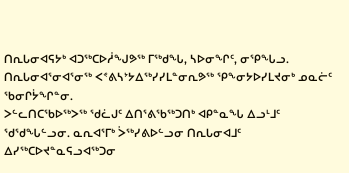ᑎᕆᒐᓂᐊᕋᔭᒃ ᐊᑐᖅᑕᐅᓲᖑᕗᖅ ᒥᖅᑯᖓ, ᓴᐅᓂᖏᑦ, ᓂᕿᖓᓗ. ᑎᕆᒐᓂᐊᕐᓂᐊᕐᓂᖅ ᐸᕝᕕᓴᔾᔭᐃᖅᓯᓯᒪᓐᓂᕆᕗᖅ ᕿᖕᓂᔭᐅᓯᒪᔪᓂᒃ ᓄᓇᓖᑦ ᖃᓂᒋᔮᖏᓐᓂ.
ᐳᓪᓚᑎᑕᖃᐅᖅᐳᖅ ᖁᓛᒍᑦ ᐃᑎᕐᕕᖃᖅᑐᑎᒃ ᐊᑭᓐᓇᖓ ᐃᓗᒻᒧᑦ ᖁᖁᖓᓪᓗᓂ. ᓇᕆᐊᕐᒥᒃ ᐴᖅᓯᕕᐅᓪᓗᓂ ᑎᕆᒐᓂᐊᒧᑦ ᐃᓯᖅᑕᐅᔪᓐᓇᕋᓗᐊᖅᑐᓂ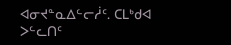ᐊᓂᔪᓐᓇᐃᓪᓕᓲᑦ. ᑕᒪᒃᑯᐊ ᐳᓪᓚᑎᑦ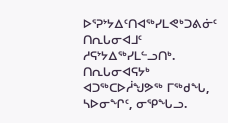ᐅᕐᕈᔾᔭᐃᑦᑎᐊᖅᓯᒪᕙᒃᑐᕕᓃᑦ ᑎᕆᒐᓂᐊᒧᑦ ᓱᕋᔾᔭᐃᖅᓯᒪᓪᓗᑎᒃ. ᑎᕆᒐᓂᐊᕋᔭᒃ ᐊᑐᖅᑕᐅᓲᖑᕗᖅ ᒥᖅᑯᖓ, ᓴᐅᓂᖏᑦ, ᓂᕿᖓᓗ.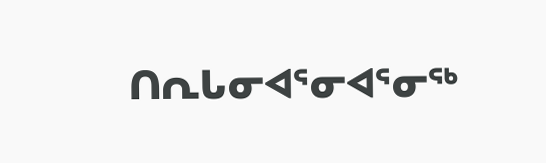ᑎᕆᒐᓂᐊᕐᓂᐊᕐᓂᖅ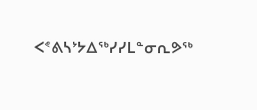ᐸᕝᕕᓴᔾᔭᐃᖅᓯᓯᒪᓐᓂᕆᕗᖅ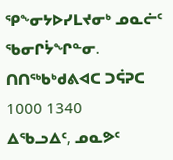ᕿᖕᓂᔭᐅᓯᒪᔪᓂᒃ ᓄᓇᓖᑦ ᖃᓂᒋᔮᖏᓐᓂ.
ᑎᑎᖅᑲᒃᑯᕕᐊᑕ ᑐᕌᕈᑕ 1000 1340
ᐃᖃᓗᐃᑦ, ᓄᓇᕗᑦ